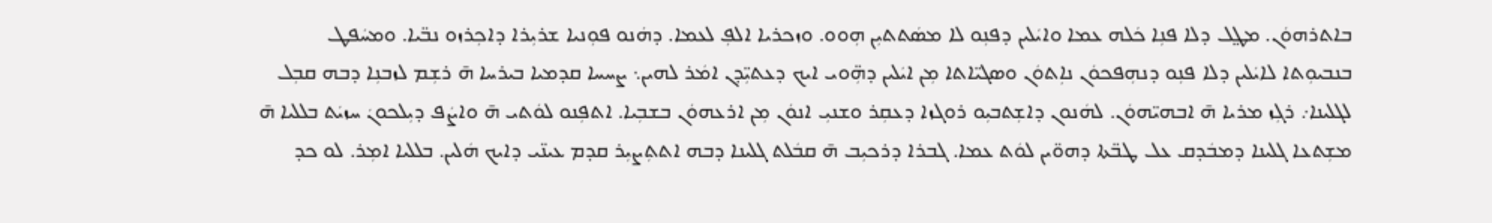ܒܐܬܪܗܘܿܢ. ܡܛ݀ܠ ܕܠܐ ܦܢܼܐ ܟܿܠܗ ܥܡܐ ܘܐܝܿܠܝܢ ܕܦܢܼܘ ܠܐ ܡܣܿܬܬܝܼܢ ܗܼܘܘ. ܘܙܟܪܝܐ ܐܠܦܼ ܠܥܡܐ. ܕܗܿܢܘ ܦܘܼܢܝܐ ܫܪܝܼܪܐ ܕܐܟܼܪܙܘ ܢܒ̈ܝܐ. ܘܡܚܿܦܛ ܒܢܒܝܘܼܬܐ ܠܐܝܿܠܝܢ ܕܠܐ ܦܢܼܘ ܕܢܗܼܦܟܘܿܢ ܢܐܼܬܘܿܢ ܘܣܓܝ̈ܐܬܐ ܡܼܢ ܐܝܿܠܝܢ ܕܗܼ̈ܘܝ ܐܝܟ ܕܥܬܝܼ̈ܕܢ ܐܡܿܪ ܠܗܝܢ܆ ܨܚܚܐ ܩܕܡܝܐ ܒܝܪܚܐ ܗ̄ ܪܫܼܡ ܠܙܒܢܼܐ ܕܒܗ ܩܒܼܠ ܠܓܠܝܢܐ܇ ܪܓܼܙ ܡܪܝܐ ܗ̄ ܐܒܗܝ̈ܗܘܿܢ. ܠܗܿܢܘܢ ܕܐܫܼܬܒܝܼܘ ܪܘܓܙܐ ܕܥܩܼܪ ܘܫܢܝܼ ܐܢܘܿܢ ܡܼܢ ܐܪܥܗܘܿܢ ܒܫܒܼܝܐ. ܐܬܦܼܢܘ ܠܘܿܬܝ ܗ̄ ܘܐܨܿܦ ܕܝܼܠܟܘܢܿ ܚܙܝܿܬ ܒܠܠܝܐ ܗ̄ ܡܫܼܬܥܐ ܓܠܝܢܐ ܕܡܒܿܕܩ ܥܠ ܛܒ̈ܬܐ ܕܗܘ̈ܝܢ ܠܘܿܬ ܥܡܐ. ܓܒܪܐ ܕܪܟܝܼܒ ܗ̄ ܩܒܿܠܬ ܓܠܝܢܐ ܕܒܗ ܐܬܬܼܨܝܼܪ ܩܕܡ ܥܝܢ̈ܝ ܕܐܝܟ ܗܿܠܝܢ. ܒܠܠܝܐ ܐܡܼܪ. ܠܘ ܟܕ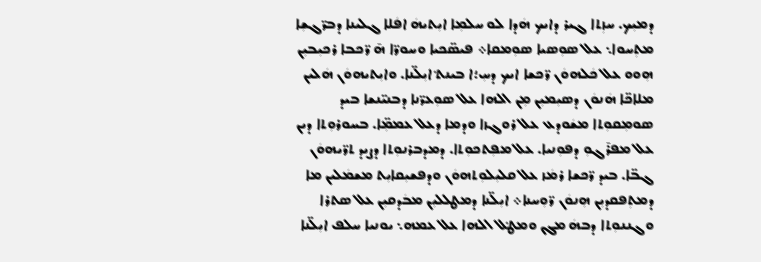ܕܡܝܼܟ. ܚܙܼܬܐ ܓܝܪ ܕܐܝܟ ܗܿܕܐ ܠܘ ܚܠܡܼܐ ܐܝܼܬܝܗܿ ܐܦܿܠܐ ܓܠܝܢܐ ܕܒܪ̈ܓܫܼܐ ܡܬܼܚܘܐ܆ ܥܠ ܣܘܼܣܝܐ ܣܘܼܡܩܐ܀ ܦܝܣ̈ܟܝܐ ܘܚܘܪ̈ܐ ܗ̄ ܪ̈ܟܒܐ ܪܟܝܼܒܝܼܢ ܗܼܘܘ ܥܠ ܟܿܠܗܘܿܢ ܪ̈ܟܫܐ ܐܝܟ ܕܚܼ؛ܐ ܒܝܢܬ݀ ܐܝܼܠ̈ܢܐ. ܘܐܝܼܬܝܗܘܿܢ ܗܿܠܝܢ ܡܠܐܟ̈ܐ ܗܿܢܘܿܢ ܕܣܝܼܡܝܼܢ ܡܼܢ ܐܠܗܐ ܥܠ ܣܘܼܥܪ̈ܢܐ ܕܒܢܝ̈ܢܫܐ ܒܝܕ ܣܘܡܼܩܘܼܬܐ ܡܫܿܘܕܥ ܥܠ ܪܘܓܙܐ ܘܕܡܐ ܕܥܠ ܥܡܡܼ̈ܐ. ܒܚܘܪܘܼܬܐ ܕܝܢ ܥܠ ܡܦܪ̄ܓܘܼ ܕܦܘܼܢܝܐ. ܥܠ ܡܦܼܬܟܘܼܬܐ. ܕܡܕܒܪܢܘܼܬܐ ܕܨܝܕ ܬܪ̈ܝܗܘܿܢ ܓܒ̈ܐ. ܒܝܕ ܪ̈ܟܫܐ ܪܡܿܙ ܥܠ ܩܠܝܼܠܘܼܬܗܘܿܢ ܘܕܦܫܝܼܩܐܝܼܬ ܡܫܡܿܠܝܢ ܡܐ ܕܡܬܼܦܩܕܝܼܢ ܗܼܢܘܿܢ ܪ̈ܘܼܚܢܐ܀ ܐܝܼܠ̈ܢܐ ܕܡܛܠܠܝܼܢ ܡܒܿܕܩܝܼܢ ܥܠ ܣܬܪܐ ܘܓܢܢܘܼܬܐ ܕܒܗܿ ܡܓܢ ܘܡܛ݀ܠ ܐܠܗܐ ܥܠ ܥܡܗ܆ ܝܘܢܝܐ ܚܠܦ ܐܝܼܠ̈ܢܐ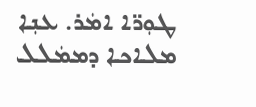ܛܘܼܪ̈ܐ ܐܡܿܪ. ܥܢܼܐ ܡܠܐܟܐ ܕܡܡܿܠܠ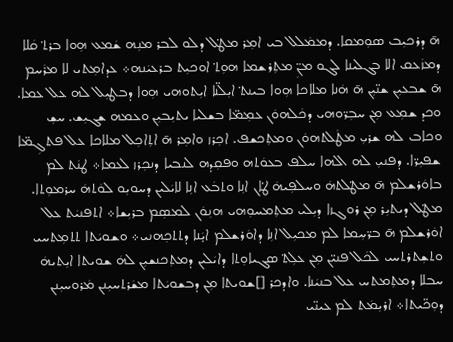ܗ̄ ܕܪܟܝܼܒ ܣܘܼܡܩܐ. ܕܡܡܿܠܠ ܒܝ ܐܡܼܪ ܡܛ݀ܠ ܕܠܘ ܠܒܪ ܡܢܼܗ ܫܿܡܥ ܗܼܘܐ ܒܪܬ݀ ܩܿܠܐ ܕܡܙܿܥܩ ܐܠܐ ܒܓܠܝܢܐ ܠܓܘ ܡܢܼ̈ ܡܬܼܪܫܡܐ ܗܘܼܬ݀ ܐܘܟܝܼܬ ܒܪܥܝܿܢܗ܀ ܥܕܐܡܼܬܝ ܠܐ ܡܪܿܚܡ ܗ̄ ܫܒܥܝܼܢ ܫܢ̈ܝܼܢ ܗ̄ ܗܿܢܐ ܡܠܐܟܐ ܗܼܘܐ ܒܝܢܬ݀ ܐܝܼܠ̈ܢܐ ܐܝܼܬܘܗܝ ܗܼܘܐ ܕܒܛܝܼܠ ܠܗ ܥܠ ܥܡܐ. ܘܟܕ ܫܡܼܥ ܡܼܢ ܚܒܼܪ̈ܘܗܝ ܕܟܿܠܗܘܿܢ ܥܡܼܡ̈ܐ ܒܫܠܝܐ ܝܬܝܼܒܝܼܢ ܘܥܡܗ ܫܓܝܼܫ. ܚܫܼ ܘܟܐܒ ܠܗ ܫܪܝܼ ܡܛܿܠܬܗܘܿܢ ܘܡܬܼܟܫܦ. ܐܟܼܪܙ ܘܐܡܼܪ ܗ̄ ܐܬܼܐܟܼܠ ܡܠܐܟܐ ܥܠ ܦܬܓܼܡ̈ܐ ܫܦܝܼܪ̈ܐ. ܕܦܢܝܼ ܠܗ ܐܠܗܐ ܚܠܦ ܒܥܘܿܬܗ ܘܦܩܼܕܗ ܠܢܒܝܐ ܕܢܟܼܪܙ ܠܥܡܐ܀ ܛܢܿܬ ܠܡ ܒܐܘܿܪܫܠܡ ܗ̄ ܡܛ݀ܠܬܗܿ ܘܚܠܦܼܝܗܿ ܛ݀ܐܢ ܐܢܼܐ ܘܬܒܿܥ ܐܢܼܐ ܠܐܝܿܠܝܢ ܕܚܘܝܼܘ ܠܘܿܬܗܿ ܚܪܡܘܼܬܐ. ܡܛ݀ܠ ܕܝܬܝܼܪ ܡܼܢ ܪܘܓܙܐ ܕܝܼܠܝ ܡܬܼܡܚܘܼܗܝ ܗܢܼܘܿܢ ܠܡܣܼܡ ܒܪܝܼܫܐ܀ ܐܬܦܢܝܿܬ ܥܠ ܐܘܿܪܫܠܡ ܗ̄ ܒܪ̈ܚܼܡܐ ܠܡ ܡܟܝܼܠ ܐܢܼܐ ܕܐܘܿܪܫܠܡ ܐܝ̣ܿܢܐ ܕܬܬܟܼܗܢܝ܀ ܘܫܘܝܿܬܐ ܬܬܡܼܬܚܝ
ܘܬܫܼܬܪܬܚܝ ܠܟܿܠ ܦܢܝ̈ܢ ܡܼܢ ܥܠܼܬ݀ ܣܓܝܐܘܼܬܐ ܕܐܝܿܠܝܢ ܕܡܬܼܟܢܫܝܼܢ ܠܗܿ ܫܘܝܬܐ ܐܝܼܬܝܗܿ ܚܒܠܐ ܕܡܬܼܡܬܚ ܥܠ ܒܢܝܿܢܐ. ܘܐܕܟܪ []ܫܘܝܬܐ ܡܼܢ ܕܒܫܘܝܿܬܐ ܡܫܿܪܬܚܝܼܢܢ ܡܿܪܘܚܝܼܢܢ ܕܘܼܟ̈ܝܬܐ܀ ܐܪܝܼܡܿܬ ܠܡ ܥܝܢ̈ܝ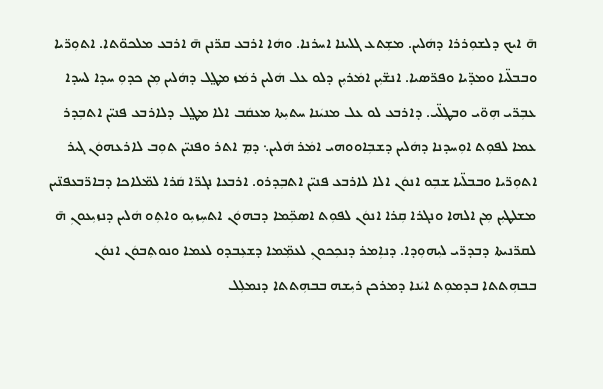ܗ̄ ܐܝܟ ܕܠܫܘܼܪܪܐ ܕܗܿܠܝܢ. ܡܫܼܬܥ ܓܠܝܢܐ ܐܚܪܢܐ. ܘܗܿܐ ܐܪܒܥ ܩܪ̈ܢܢ ܗ̄ ܐܪܒܥ ܡܠܟܘ̈ܬܐ. ܐܬܘܼܪ̈ܝܐ ܘܒܒܠ̈ܝܐ ܘܡܕ̈ܝܐ ܘܦܪ̈ܣܝܐ. ܐܢܫ̈ܝܼܢ ܐܡܿܪܝܼܢ ܕܠܘ ܥܠ ܗܿܠܝܢ ܪܡܿܙ ܡܛ݀ܠ ܕܗܿܠܝܢ ܡܼܢ ܟܕܘܼ ܚܕܐ ܠܚܕܐ ܥܒܼܪ̈ܝ ܗܼܘ̈ܝ ܘܒܛܼܠ̈ܝ. ܕܐܪܒܥ ܠܘ ܥܠ ܡܢܝܿܢܐ ܚܬܝܼܬܐ ܡܥܩܿܒ ܐܠܐ ܡܛ݀ܠ ܕܠܐܪܒܥ ܦܢܝ̈ܢ ܐܬܒܼܕܪ ܥܡܐ ܠܦܘܼܬ ܐܘܼܚܕܢܐ ܕܗܿܠܝܢ ܕܫܒܼܐܘܘܗܝ ܐܡܿܪ ܗܿܠܝܢ܆ ܕܡܼ ܐܬܪ ܘܦܢܝ̈ܢ ܬܘܼܒ ܠܐܪܥܗܘܿܢ ܓܝܪ ܐܬܘܼܪ̈ܝܐ ܘܒܒܠ̈ܝܐ ܫܒܼܘ ܐܢܘܿܢ ܐܠܐ ܠܐܪܒܥ ܦܢܝ̈ܢ ܐܬܒܼܕܪܘ. ܐܪܒܥܐ ܢܓܪ̈ܐ ܩܿܪܐ ܠܡ̈ܠܐܟܐ ܕܒܐܪ̈ܒܥܦܢ̈ܝܢ ܡܫܠܛܝܼܢ ܡܼܢ ܐܠܗܐ ܘܢܓܪܐ ܩܼܪܐ ܐܢܘܿܢ ܠܦܘܼܬ ܐܣܟܼ̈ܡܐ ܕܒܗܘܿܢ ܐܬܚܼܙܝܼܘ ܘܐܬܼܘ ܗܿܠܝܢ ܕܢܙܝܼܥܘܢܼ ܗ̄ ܠܩܪ̈ܢܝܬܐ ܕܒܕܪ̈ܝ ܠܝܼܗܘܼܕܐ. ܕܢܐܼܡܪ ܕܢܟܼܟܘܢܼ ܠܥܡܼ̈ܡܐ ܕܫܥܼܒܕܘ ܠܥܡܐ ܘܢܘܬܼܒܘܿܢ ܐܢܘܿܢ ܒܒܗܼܬܬܐ ܒܕܡܘܼܬ ܐܝܿܢܐ ܕܡܪܟܢ ܪܝܼܫܗ ܒܒܗܼܬܬܐ ܕܢܡܠܼܠ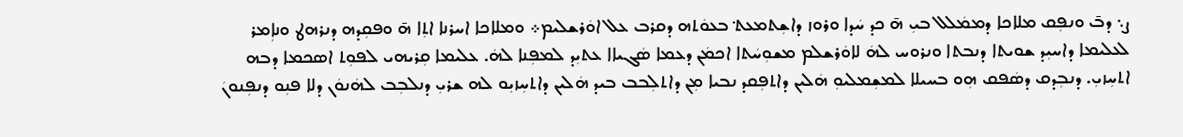ܨ܆ ܕܒ̄ ܘܢܦܼܩ ܡܠܐܟܐ ܕܡܡܿܠܠ ܒܝܼ ܗ̄ ܟܕ ܚܿܕܐ ܘܪܘܙ ܕܐܫܼܬܡܥܬ݀ ܒܥܘܿܬܗ ܕܩܪܒ ܥܠ ܐܘܿܪܫܠܝܡ܀ ܘܡܠܐܟܐ ܐܚܪܢܐ ܐܬܼܐ ܗ̄ ܘܦܩܼܕܗ ܕܢܪܗܛ ܘܢܐܼܡܪ ܠܥܠܝܡܐ ܕܐܚܝܼܕ ܫܘܝܬܐ ܕܢܒܬܐ ܘܢܪܘܚ ܠܗܿ ܠܐܘܿܪܫܠܡ ܡܫܘܼܚܿܬܐ ܐܟܡܿܢ ܕܥܡܐ ܣܿܓܝܐܐ ܥܬܝܼܕ ܠܡܦܼܢܐ ܠܗܿ. ܥܠܝܡܐ ܩܼܪܝܗܝ ܠܦܘܼܬ ܐܣܟܡܐ ܕܒܗ ܐܬܚܼܙܝܼ. ܕܢܒܼܕܩ ܕܣܿܦܩ ܗܼܘ ܒܚܝܠܐ ܠܡܫܼܡܠܝܘܼ ܗܿܠܝܢ ܕܐܬܦܼܩܕ ܢܒܝܐ ܡܼܢ ܕܐܬܠܼܒܒ ܒܝܕ ܗܿܠܝܢ ܕܐܬܚܼܙܝܼܘ ܠܗ ܫܪܝܼ ܕܢܠܒܼܒ ܠܗܿܢܘܿܢ ܕܠܐ ܦܢܼܘ ܕܢܦܼܢܘܢܿ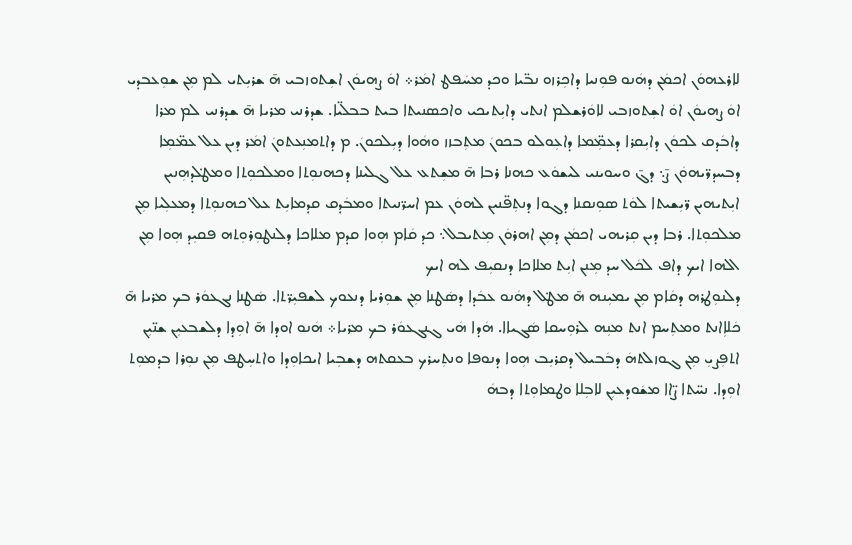ܠܐܪܥܗܘܿܢ ܐܟܡܿܢ ܕܗܿܢܘ ܦܘܼܢܝܐ ܕܐܟܼܪܙܘ ܢܒ̈ܝܐ ܘܟܕ ܡܚܿܦܛ ܐܡܿܪ܀ ܐܘܿ ܨܗܝܘܿܢ ܐܫܼܬܘܙܒܝ ܗ̄ ܫܪܝܼܬܝ ܠܡ ܡܼܢ ܫܘܼܥܒܕܝ ܐܘܿ ܨܗܝܘܿܢ ܐܘܿ ܐܫܼܬܘܙܒܝ ܠܐܘܿܪܫܠܡ ܐܢܬܝ ܕܐܝܼܬܝܟܝ ܘܐܟܣܢܝܬܐ ܒܝܬ ܒܒܠ̈ܝܐ. ܫܕܪܢܝ ܡܪܝܐ ܗ̄ ܫܕܪܢܝ ܠܡ ܡܪܐ ܕܐܒܿܕܩ ܠܟܘܿܢ ܕܐܝܼܩܪܐ ܕܥܡܼ̈ܡܐ ܕܐܥܼܘܠܘ ܒܟܘܢܿ ܡܬܼܒܙܙ ܘܗܿܘܐ ܕܝܼܠܟܘܢܿ. ܡ ܕܐܬܡܢܼܥܬܘܢܿ ܐܡܿܪ ܕܝܢ ܥܠ ܥܡ̈ܡܼܐ ܕܒܚܕܪ̈ܝܗܘܿܢ ܨ̄܆ ܕܓ̄ ܘܚܘܝܢܝ ܠܝܫܘܿܥ ܟܗܢܐ ܪܒܐ ܗ̄ ܡܫܼܬܥ ܥܠ ܓܠܝܢܐ ܕܟܗܢܘܼܬܐ ܘܡܠܟܘܼܬܐ ܘܡܛ݀ܠܕܗܼܢܝܢ ܐܝܼܬܝܗܝܢ ܪ̈ܝܼܫܝܬܐ ܠܘܿܬ ܣܘܼܢܩܢܐ ܕܓܘܐ ܕܢܬܼܦ̈ܢܝܢ ܠܗܘܿܢ ܥܡ ܐܚܪ̈ܢܝܬܐ ܘܡܒܿܕܩ ܩܕܡܐܝܼܬ ܥܠ ܟܗܢܘܼܬܐ ܕܡܥܠܼܝܐ ܡܼܢ ܡܠܟܘܼܬܐ. ܪܒܐ ܕܝܢ ܩܼܪܝܗܝ ܐܟܡܿܢ ܕܡܼܢ ܐܗܪܘܿܢ ܡܼܬܝܒܠ܆ ܟܕ ܩܿܐܡ ܗܼܘܐ ܩܕܡ ܡܠܐܟܐ ܕܠܢܛܘܼܪܘܼܬܗ ܦܩܝܼܕ ܗܼܘܐ ܡܼܢ ܐܠܗܐ ܐܝܟ ܕܐܦ ܠܟܿܠ ܚܕ ܡܼܢܢ ܐܝܼܬ ܡܠܐܟܐ ܕܢܩܝܼܦ ܠܗ ܐܝܟ
ܕܠܢܘܼܛܪܗ ܕܩܿܐܡ ܡܼܢ ܝܡܝܼܢܗ ܗ̄ ܡܛ݀ܠ ܕܗܿܢܘ ܥܒܿܕܐ ܕܣܿܛܢܐ ܡܼܢ ܫܘܼܪܝܐ ܕܢܥܘܟ ܠܫܦܝܼܪ̈ܬܐ. ܣܿܛܢܐ ܢܓܥܘܿܪ ܒܟ ܡܪܝܐ ܗ̄ ܟܿܠܐܼܐܢܬ ܘܡܬܼܚܡ ܐܢܬ ܡܢܼܗ ܠܪܘܼܚܩܐ ܣܿܓܝܐܐ. ܗܿܕܐ ܗܿܝ ܓܢܓܥܘܿܪ ܒܟ ܡܪܝܐ܀ ܗܿܢܘ ܐܘܕܐ ܗ̄ ܐܘܼܕܐ ܕܠܫܒܥܝܼܢ ܫܢ̈ܝܼܢ ܐܬܦܼܨܝܼ ܡܼܢ ܓܘܙܠܬܗܿ ܕܒܿܒܝܠ ܕܩܪܝܼܒ ܗܼܘܐ ܕܢܘܦܐ ܘܢܬܼܚܪܟ ܒܥܩܬܗ ܕܫܒܼܝܐ ܐܝܟܐܘܼܕܐ ܘܐܬܚܼܛܦ ܡܼܢ ܢܘܼܪܐ ܒܕܡܘܼܬ ܐܘܼܕܐ. ܢܚ̈ܬܐ ܨ̈ܐܐ ܡܫܿܘܕܥܝܼܢ ܠܐܒܼܠܐ ܘܛܡܐܘܼܬܐ ܕܒܗܿ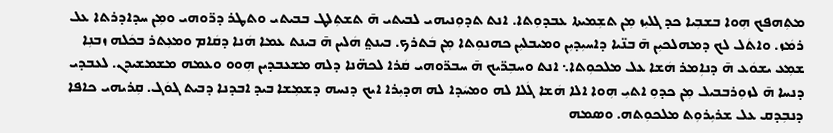ܡܬܼܗܦܟ ܗܼܘܐ ܒܫܒܼܝܐ ܟܕ ܓܠܝܼܙ ܡܼܢ ܬܫܼܡܝܬܐ ܥܒܕܘܼܬܐ. ܐܢܬ ܬܕܘܼܢܝܗܝ ܠܒܝܬܝ ܗ̄ ܬܫܬܼܠܛ ܒܒܝܬܝ ܘܬܛܪ ܕܪ̈ܘܗܝ ܘܡܼܢ ܚܕܐܕܪܬܐ ܥܠ ܪܡܿܙ. ܘܐܬܿܠ ܠܟ ܕܡܗܠܟܝܼܢ ܗ̄ ܒܢ̈ܝܐ ܕܐܚܝܼܕܝܼܢ ܘܡܝܒܠܝܼܢ ܟܗܢܘܼܬܐ ܡܼܢ ܒܿܬܪܟ. ܒܝܢܬ݀ ܗܿܠܝܢ ܗ̄ ܒܝܢܬ ܥܡܐ ܗܿܢܐ ܕܩܿܐܡ ܘܡܥܼܬܪ ܒܟܿܠܗ ܙܒܢܼܐ ܫܡܼܥ ܝܫܘܿܥ ܗ̄ ܕܢܐܼܡܪ ܗܿܫܐ ܥܠ ܡܠܟܘܼܬܐ܆ ܐܢܬ ܘܚܒܼܪ̈ܝܟ ܗ̄ ܚܒܪ̈ܘܗܝ ܩܿܪܐ ܠܟܗ̈ܢܐ ܕܠܗ ܡܫܥܒܕܝܢ ܗܼܘܘ ܘܥܡܗ ܡܫܡܫܝܖܼܢ. ܠܥܒܕܝ ܕܢܚܐ ܗ̄ ܠܙܘܼܪܒܒܝܠ ܡܼܢ ܟܕܘܼ ܐܬܝܼ ܗܼܘܐ ܐܠܐ ܗܿܫܐ ܓܿܠܐ ܠܗ ܘܡܚܿܕܐ ܠܗ ܗܕܝܼܪܐ ܐܝܟ ܕܢܚܗ ܕܫܡܼܫܐ ܒܝܕ ܐܒܕܢܐ ܕܒܝܬ ܓܘܿܓ. ܩܼܪܝܗܝ ܟܐܦܐ ܕܢܒܼܕܩ ܥܠ ܫܪܝܼܪܘܼܬ ܡܠܟܘܼܬܗ. ܘܣܡܗ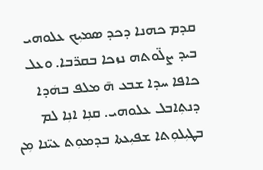ܩܕܡ ܟܗܢܐ ܕܟܕ ܣܡܝܼܟ ܥܠܘܗܝ ܒܝܕ ܨܠ̈ܘܬܗ ܢܙܟܐ ܒܩܪ̈ܒܐ. ܘܥܠ ܟܐܦܐ ܚܕܐ ܫܒܥ ܗ̄ ܡܠܦ ܒܗܿܕܐ ܕܢܬܼܐܒܠ ܥܠܘܗܝ. ܩܢܼܐ ܐܢܼܐ ܠܡ ܒܛܝܼܠܘܼܬܐ ܫܦܝܼܥܬܐ ܒܕܡܘܼܬ ܥܝ̈ܢܐ ܡܼܢ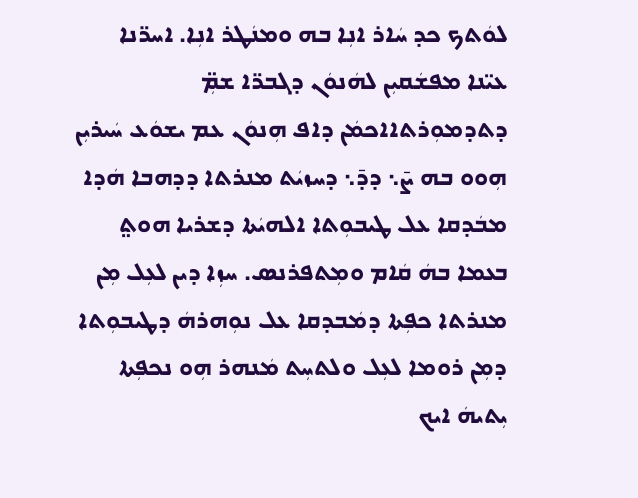ܠܘܿܬܟ ܟܕ ܚܿܐܪ ܐܢܼܐ ܒܗ ܘܡܢܿܛܪ ܐܢܼܐ. ܐܚܪ̈ܢܐ ܥܝ̈ܢܐ ܡܦܫܿܩܝܼܢ ܠܗܿܢܘܿܢ ܕܓܒܪ̈ܐ ܫܡܼ̈ ܕܬܕܡܘܼܪܬܐܐܟܡܿܢ ܕܐܦ ܗܼܢܘܿܢ ܥܡ ܝܫܘܿܥ ܚܿܝܪܝܼܢ ܗܼܘܘ ܒܗ ܨ̄܆ ܕܕ̄܆ ܕܚܙܝܿܬ ܡܢܪܬܐ ܕܕܗܒܐ ܗܿܕܐ ܡܒܿܕܩܐ ܥܠ ܛܝܒܘܼܬܐ ܐܠܗܝܿܬܐ ܕܫܪܝܐ ܗܘܬ݀ ܒܥܡܐ ܒܗܿ ܩܿܐܡ ܘܡܼܬܦܪܢܣ. ܚܙܼܐ ܕܝܢ ܠܥܼܠ ܡܼܢ ܡܢܪܬܐ ܟܦܼܬܐ ܕܡܿܒܕܩܐ ܥܠ ܢܘܼܗܪܗܿ ܕܛܝܒܘܼܬܐ ܕܡܼܢ ܪܘܡܐ ܠܥܼܠ ܘܠܬܚܼܬ ܡܿܢܗܪ ܗܼܘ ܢܟܦܼܬܐ ܝܼܬܝܗܿ ܐܝܟ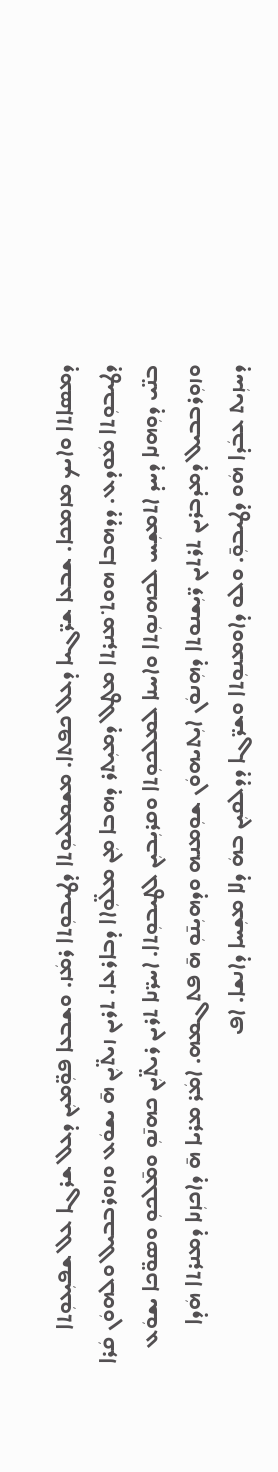ܕܡܣܐܬܐ ܘܐܝܟ ܡܙܡܟܐ. ܫܒܥܐ ܫܪ̈ܓܝܐ ܕܥܠ ܟܦܬܐ. ܡܫܡܠܝܘܼܬܐ ܕܛܝܒܘܼܬܐ ܪܡܿܙ. ܘܫܒܥܐ ܦܘܼ̈ܡܝܼܢ ܕܥܠ ܫܪܓܐ ܥܠ ܫܦܝܼܥܘܼܬܐ ܕܛܝܒܘܼܬܐ ܡܿܘܕܥ. ܕܕܗܒܐ ܗܘܬ݀ ܡܢܪܬܐ ܡܛܠ ܕܡܝܼܬܪ ܕܗܒܐ ܡܼܢ ܡܠ̈ܘܼܐܐ ܕܒܐܪܥܐ. ܬܪܝܢ ܙܝܬ̈ܝܼܢ ܗ̄ ܝܫܘܿܥ ܘܙܘܪܒܒܝܠ ܘܠܗܘܿܢ ܩܿܪܐ ܒܢ̈ܝ ܕܘܼܗܢܐ ܕܚܕ ܐܬܡܫܼܚ ܠܟܗܢܘܼܬܐ ܘܐܚܢܐ ܠܡܠܟܘܼܬܐ ܘܩܪܝܼܒܝܼܢ ܠܛܝܒܘܼܬܐ. ܐܚܪ̈ܢܐ ܬܪܝܢ ܪܝܬ̈ܝܼܢ ܟܗܢ̄ܘܼ ܘܡ̄ܠܟܘܼ ܘܣܘ̈ܟܐ ܝܫܘܿܥ ܘܙܘܼܪܒܒܝܠ ܕܡܕܒܪܝܢ ܬܪܬܝܢ ܪ̈ܝܼܫܢܘܬܐ ܕܗܼܢܘܿܢ ܐܝܼܬܝܗܘܿܢ ܫܘܼܡܢܗ ܘܕܗܝܼܢ̄ܘܼ ܗ̄ ܦܬܓܡܗ. ܐܡܿܪ ܡܪܝܐ ܗ̄ ܕܐܟܙܼܢܐ ܕܡܢܪܬܐ ܗܿܕܐ ܕܚܙܼܝܬ ܥܒܿܕܐ ܗܿܘ ܕܛܝܒܘܼ̄. ܘܠܘ ܕܐܘܡܢܘܼܬܐ ܘܫܪ̈ܓܐ ܕܕܠܩܝܼܢ ܒܗܿ ܕܠܐ ܡܫܼܚܐ ܕܐܢܫܐ. ܐܦ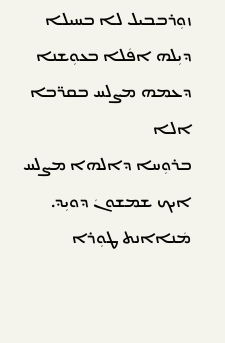ܙܘܼܪܒܒܝܠ ܠܐ ܒܚܝܠܐ ܕܝܼܠܗ ܐܦܿܠܐ ܒܥܘܼܫܢܐ ܕܥܡܗ ܡܨܠܚ ܒܩܪ̈ܒܐ ܐܠܐ
ܒܪܘܼܚܐ ܕܐܠܗܐ ܡܨܠܚ ܐܝܟ ܫܡܫܘܢܿ ܕܘܝܼܕ. ܡܿܢܐܐܢܬ ܛܘܼܪܐ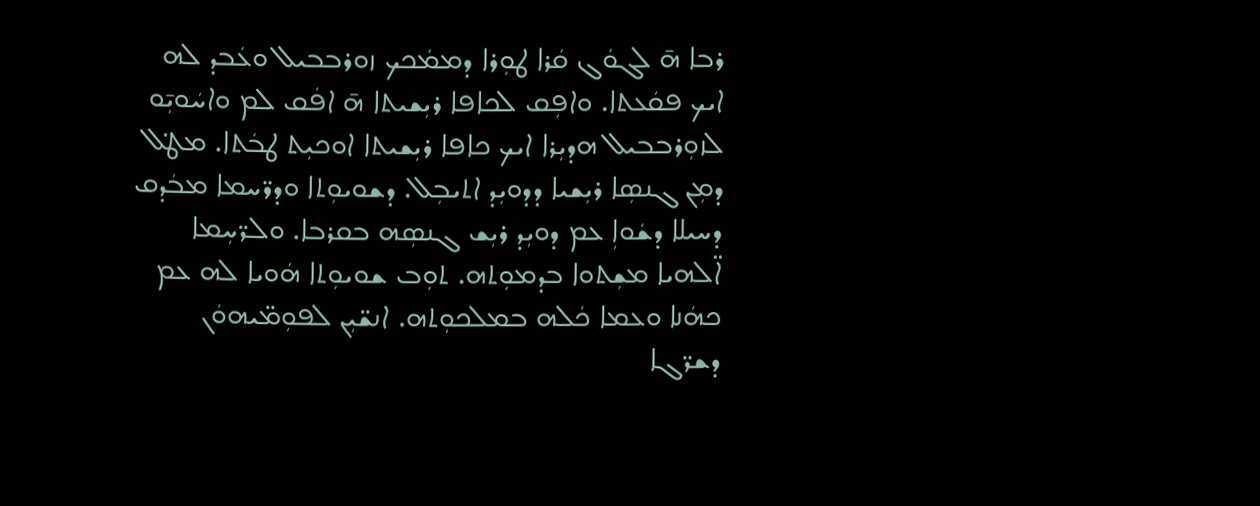ܪܒܐ ܗ̄ ܠܓܘܿܓ ܩܿܪܐ ܛܘܼܪܐ ܕܡܡܿܟܟ ܙܘܪܒܒܝܠ ܘܥܿܒܕ ܠܗ ܐܝܟ ܦܩܿܥܬܐ. ܘܐܦܼܩ ܠܟܐܦܐ ܪܝܼܫܝܬܐ ܗ̄ ܐܦܿܩ ܠܡ ܘܐܚܿܘܝܼ̄ܘ ܠܙܘܼܪܒܒܝܠ ܗܕܝܼܪܐ ܐܝܟ ܟܐܦܐ ܪܝܼܫܝܬܐ ܐܘܟܝܼܬ ܛܒܿܬܐ. ܡܛ݀ܠ ܕܡܼܢ ܓܢܣܼܐ ܪܝܼܫܝܐ ܕܕܘܝܼܕ ܐܬܝܒܼܠ. ܕܫܘܝܘܼܬܐ ܘܕܪ̈ܚܡܐ ܡܒܿܕܩ ܕܚܝܠܐ ܕܫܿܘܐܼ ܥܡ ܕܘܝܼܕ ܪܝܼܫ ܓܢܣܼܗ ܒܩܪܒܐ. ܘܠܪ̈ܚܼܡܐ ܐ̈ܠܗܝܐ ܡܫܼܬܘܐ ܒܕܡܘܼܬܗ. ܬܘܼܒ ܫܘܝܘܼܬܐ ܗܿܘܝܐ ܠܗ ܥܡ ܟܗܿܢܐ ܘܥܡܐ ܟܿܠܗ ܒܡܠܟܘܼܬܗ. ܐܢܫ̈ܝܼܢ ܠܦܘܼܡ̈ܝܗܘܿܢ ܕܫܪ̈ܓܐ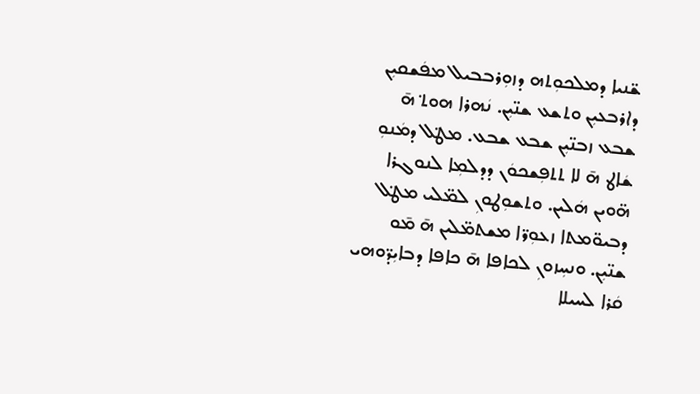ܫ̈ܢܝܐ ܕܡܠܟܘܼܬܗ ܕܙܘܼܪܒܒܝܠ ܡܦܿܫܩܝܼܢ ܕܐܪܒܥܝܼܢ ܘܬܫܥ ܫܢ̈ܝܼܢ. ܢܿܗܪܐ ܗܘܬ݀ ܗ̄ ܫܒܥ ܙܒܢ̈ܝܼܢ ܫܒܥ ܫܒܥ. ܡܛ݀ܠ ܕܡܿܢܘܼ ܫܿܐܛ ܗ̄ ܠܐ ܬܬܦܼܫܟܘܿܢ ܕܕܠܡܼܐ ܠܢܘܓܪܐ ܗ̈ܘܝܢ ܗܿܠܝܢ. ܘܬܫܘܼܛܘܢܼ ܠܡ̈ܠܝ ܡܛ݀ܠ ܕܒܝܘ̈ܡܬܐ ܙܥܘܼܪ̈ܐ ܡܫܬܡ̈ܠܝܢ ܗ̄ ܡ̄ܘ ܫܢ̈ܝܼܢ. ܘܢܚܼܙܘܢܼ ܠܟܐܦܐ ܗ̄ ܟܐܦܐ ܕܒܐܝܼܕ̈ܘܗܝ ܩܿܪܐ ܠܚܝܠܐ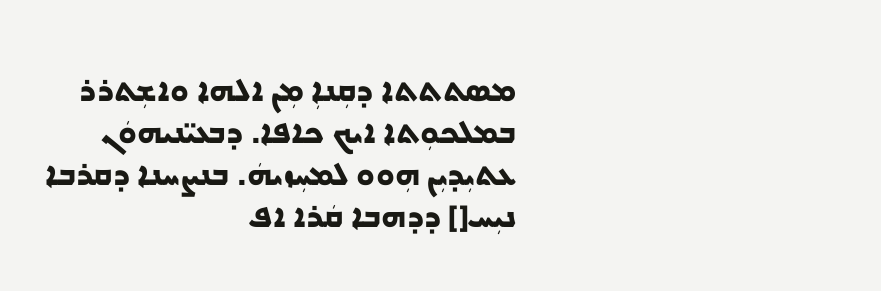ܡܣܬܬܬܐ ܕܩܼܢܐܼ ܡܼܢ ܐܠܗܐ ܘܐܫܼܬܪܪ ܒܡܠܟܘܼܬܐ ܐܝܟ ܟܐܦܐ. ܕܒܥܝ̈ܢܝܗܘܿܢ ܥܬܝܼܕܝܼܢ ܗܼܘܘ ܠܡܚܼܙܝܗܿ. ܒܢܨܚܢܐ ܕܩܪܒܐ ܢܝܼܚ[] ܕܕܗܒܐ ܩܿܪܐ ܐܦ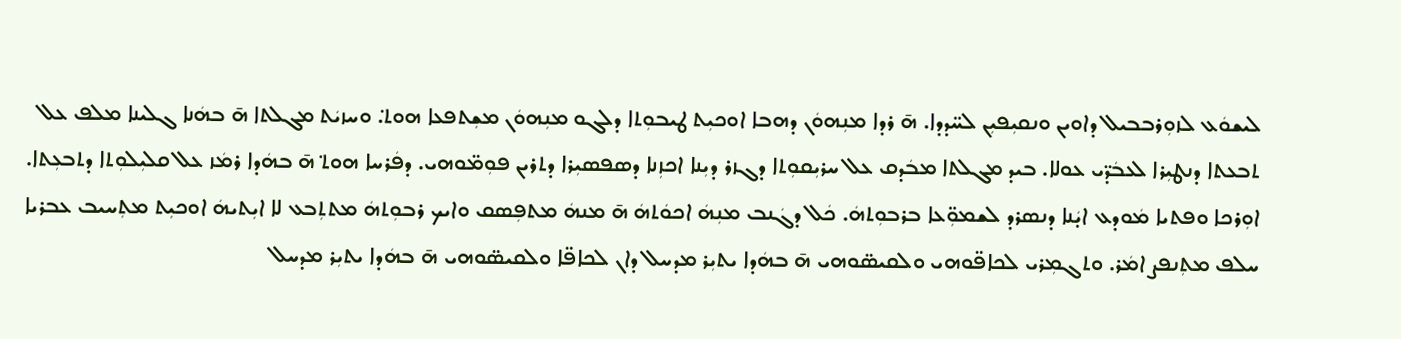ܠܝܫܘܿܥ ܠܙܘܼܪܒܒܝܠ ܕܐܘܝܢ ܘܢܩܝܼܦܝܼܢ ܠܚ̈ܕܕܐ. ܗ̄ ܪܕܐ ܡܢܼܗܘܿܢ ܕܗܒܐ ܐܘܟܝܼܬ ܛܝܒܘܼܬܐ ܕܠܓܘ ܡܢܼܗܘܿܢ ܡܫܼܬܦܥܐ ܗܘܬ݀. ܘܚܙܝܿܬ ܡܓܠܬܐ ܗ̄ ܒܗܿܢܐ ܓܠܝܢܐ ܡܠܦ ܥܠ ܬܒܥܬܐ ܕܢܛܝܼܪܐ ܠܥܒܿܕ̈ܝ ܥܘܠܐ. ܒܝܕ ܡܓܠܬܐ ܡܒܿܕܩ ܥܠ ܚܪܝܼܩܘܼܬܐ ܕܓܙܪ ܕܝܼܢܐ ܐܟܙܼܢܐ ܕܣܦܣܝܼܪܐ ܕܬܪܝܢ ܦܘܼܡ̈ܘܗܝ. ܕܦܿܪܚܐ ܗܘܬ݀ ܗ̄ ܒܗܿܕܐ ܪܡܿܙ ܥܠ ܩܠܝܼܠܘܼܬܐ ܕܬܒܥܼܬܐ. ܐܘܼܪܟܐ ܘܦܬܝܐ ܡܿܘܕܥ ܐܝ̣ܿܢܐ ܕܢܣܪܕ ܠܫܡܘܼ̈ܥܐ ܒܪܒܘܼܬܗܿ. ܟܿܠ ܕܓܿܢܒ ܡܢܼܗܿ ܐܟܘܿܬܗܿ ܗ̄ ܡܢܗܿ ܡܬܦܼܣܩ ܘܐܝܟ ܪܒܘܼܬܗܿ ܡܬܬܼܒܥ ܠܐ ܐܝܼܬܝܗܿ ܐܘܟܝܼܬ ܡܬܼܚܝܒ ܥܒܪܝܐ ܚܠܦ ܡܬܼܢܦܨ ܐܡܿܪ. ܘܬܓܡܼܪܝ ܠܟܐܦ̈ܘܗܝ ܘܠܩܝܣ̈ܘܗܝ ܗ̄ ܒܗܿܕܐ ܝܬܝܼܪ ܡܕܚܠ ܕܐܢ ܠܟܐܦ̈ܐ ܘܠܩܝܣ̈ܘܗܝ ܗ̄ ܒܗܿܕܐ ܝܬܝܼܪ ܡܕܚܠ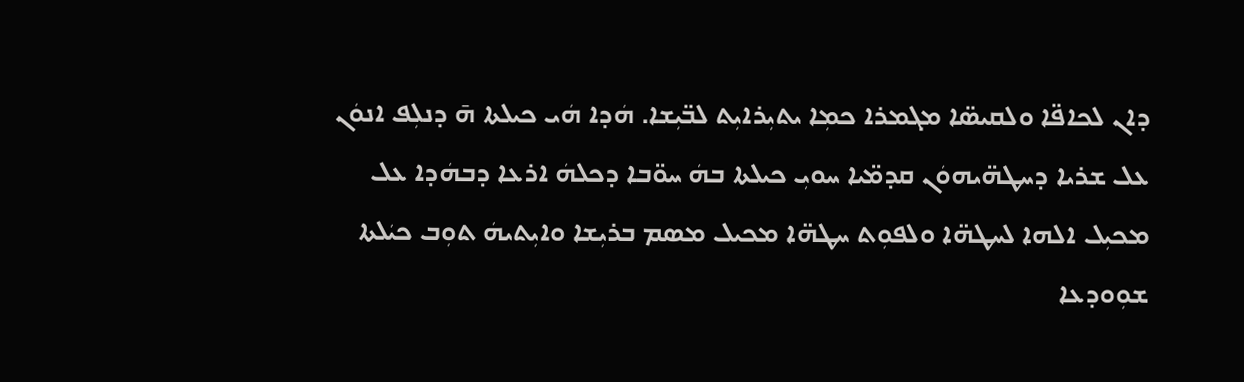ܕܐܢ ܠܟܐܦ̈ܐ ܘܠܩܝܣ̈ܐ ܡܓܡܪܐ ܟܡܼܐ ܝܬܝܼܪܐܝܼܬ ܠܒ̈ܝܼܫܐ. ܗܿܕܐ ܗܿܝ ܟܝܠܬܐ ܗ̄ ܕܢܠܼܦ ܐܢܘܿܢ ܥܠ ܫܪܝܐ ܕܚܛܗ̈ܝܗܘܿܢ ܩܕܡ̈ܝܐ ܚܘܝܼ ܟܝܠܬܐ ܒܗܿ ܚܘ̈ܒܐ ܕܟܠܗܿ ܐܪܥܐ ܕܒܗܿܕܐ ܥܠ ܡܟܝܼܠ ܐܠܗܐ ܠܚܛܗ̈ܐ ܘܠܦܘܼܬ ܚܛܗ̈ܐ ܡܟܝܠ ܡܣܡ ܒܪܝܼܫܐ ܘܐܝܼܬܝܗܿ ܬܘܼܒ ܟܝܿܠܬܐ ܫܘܼܘܕܥܐ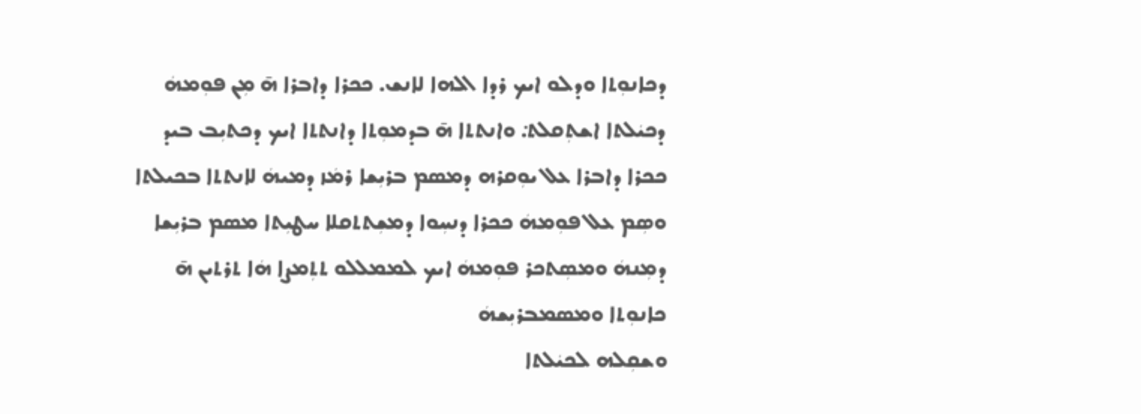ܕܟܐܢܘܼܬܐ ܘܕܠܘ ܐܝܟ ܪܕܐ ܐܠܗܐ ܠܐܢܫ. ܟܟܪܐ ܕܐܒܪܐ ܗ̄ ܡܼܢ ܦܘܼܡܗܿ ܕܟܝܿܠܬܐ ܐܫܬܼܩܠܬ݀. ܘܐܢܬܬܐ ܗ̄ ܒܕܡܘܼܬܐ ܕܐܢܬܬܐ ܐܝܟ ܕܟܬܝܼܒ ܒܝܕ ܟܟܪܐ ܕܐܒܪܐ ܥܠ ܝܘܼܩܪܗ ܕܡܣܡ ܒܪܝܼܫܐ ܪܡܿܙ ܕܡܝܗܿ ܠܐܢܬܬܐ ܒܟܝܠܬܐ ܘܣܼܡ ܥܠ ܦܘܼܡܗܿ ܟܟܪܐ ܕܢܚܼܘܐ ܕܡܫܼܬܬܩܠܐ ܚܛܝܼܬܐ ܡܣܡ ܒܪܝܼܫܐ ܕܡܼܢܗܿ ܘܡܣܼܬܟܪ ܦܘܼܡܗܿ ܐܝܟ ܠܡܡܠܠܘ ܬܬܼܡܨܐ ܗܿܐ ܬܪܬܝܢ ܗ̄ ܟܐܢܘܼܬܐ ܘܡܣܡܒܪܝܼܫܗܿ
ܘܫܩܼܠܗ ܠܟܝܿܠܬܐ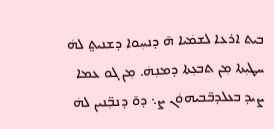ܒܝܬ ܐܪܥܐ ܠܫܡܿܝܐ ܗ̄ ܕܢܚܼܘܐ ܕܫܢܝܬ݀ ܠܗܿ ܚܛܝܼܬܐ ܡܼܢ ܬܒܥܼܬܐ ܕܡܢܼܗܿ. ܡܼܢ ܓܘ ܥܡܐ ܨܝܕ ܒܥܠܕܒ̈ܒܝܗܘܿܢ ܨ܆ ܕܘ̄ ܕܢܒܼ̈ܢܝܢ ܠܗܿ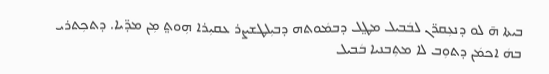ܒܝܬܐ ܗ̄ ܠܘ ܕܢܥܼܩܪ̈ܢ ܠܒܿܒܝܠ ܡܛ݀ܠ ܕܒܡܿܘܬܗ ܕܒܝܼܠܛܫܨܪ ܥܩܝܼܪܐ ܗܼܘܬ݀ ܡܼܢ ܡܕ̈ܝܐ. ܕܬܟܼܬܪܝ ܒܗܿ ܐܟܡܿܢ ܕܬܘܼܒ ܠܐ ܡܬܼܒܢܝܐ ܒܿܒܝܠ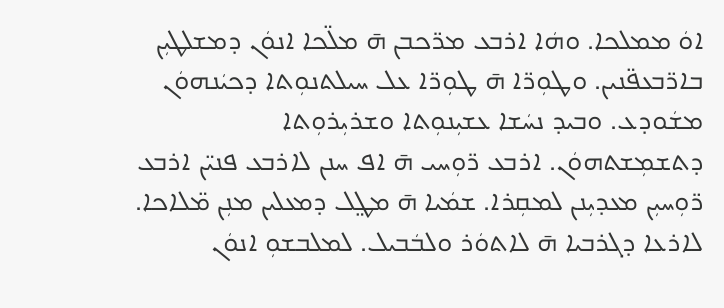ܐܘܿ ܡܡܠܟܐ. ܘܗܿܐ ܐܪܒܥ ܡܪ̈ܟܒܢ ܗ̄ ܡܠ̈ܟܐ ܐܢܘܿܢ ܕܡܫܠܛܝܼܢ ܒܐܪ̈ܒܥܦ̈ܢܝܢ. ܘܛܘܼܪ̈ܐ ܗ̄ ܛܘܼܪ̈ܐ ܥܠ ܚܝܠܬܢܘܼܬܐ ܕܟܝܿܢܗܘܿܢ ܡܫܿܘܕܥ. ܘܒܝܕ ܢܚܿܫܐ ܥܫܝܼܢܘܼܬܐ ܘܫܪܝܼܪܘܼܬܐ ܕܬܫܡܼܫܬܗܘܿܢ. ܐܪܒܥ ܪ̈ܘܼܚܝ ܗ̄ ܐܦ ܚܢܢ ܠܐܪܒܥ ܦܢܝ̈ܢ ܐܪܒܥ ܪ̈ܘܼܚܝܼܢ ܡܥܕܝܼܢܢ ܠܡܩܼܪܐ. ܫܡܿܝܐ ܗ̄ ܡܛ݀ܠ ܕܡܥܠܝܢ ܡܢܼܢ ܡ̈ܠܐܟܐ. ܠܐܪܥܐ ܕܓܪܒܝܐ ܗ̄ ܠܐܬܘܿܪ ܘܠܒܿܒܝܠ. ܠܡܠܒܫܘܼ ܐܢܘܿܢ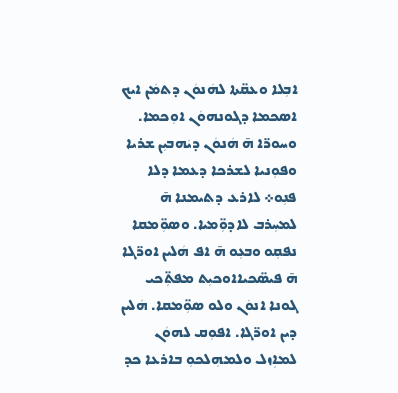ܐܒܼܠܐ ܘܥܩ̈ܬܐ ܠܗܿܢܘܿܢ ܕܬܡܿܢ ܐܝܟ ܐܣܟܡܐ ܕܓܘܢܗܘܿܢ ܐܘܼܟܡܐ. ܘܚܘܪ̈ܐ ܗ̄ ܗܿܢܘܿܢ ܕܝܿܗܒܝܼܢ ܫܪܝܐ ܘܦܘܼܢܝܐ ܠܫܪܟܐ ܕܥܡܐ ܕܠܐ ܦܢܼܘ܀ ܠܐܪܥ ܕܬܝܡܢܐ ܗ̄ ܠܡܚܼܪܒ ܠܐܕܘܼ̈ܡܝܐ. ܘܣܘܼ̈ܡܩܐ ܢܦܩܼܘ ܘܒܥܼܘ ܗ̄ ܐܦ ܗܿܠܝܢ ܐܘܪ̈ܓܐ ܗ̄ ܦܝܣ̈ܟܝܐܐܘܟܝܼܬ ܡܦܬܼ̈ܟܝ ܓܘܢܐ ܐܢܘܿܢ ܘܠܘ ܣܘܼ̈ܡܩܐ. ܗܿܠܝܢ ܕܝܢ ܐܘܪ̈ܓܐ. ܐܦܘܼܩ ܠܗܘܿܢ ܠܡܐܼܙܠ ܘܠܡܗܼܠܟܘܼ ܒܐܪܥܐ ܟܕ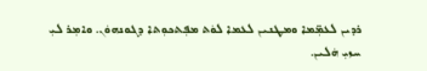ܪܕܝܢ ܠܥܡܼ̈ܡܐ ܘܡܛܢܝܢ ܠܥܡܐ ܠܘܿܬ ܡܦܼܬܟܘܼܬܐ ܕܓܘܢܗܘܿܢ. ܘܐܡܼܪ ܠܝܼ ܚܙܝܼ ܗܿܠܝܢ.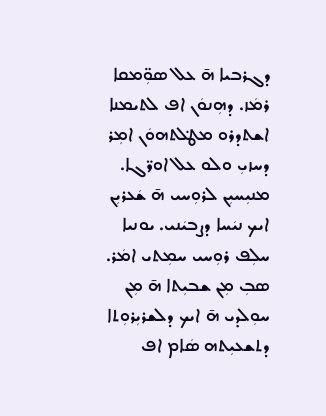ܕܓܪܒܝܐ ܗ̄ ܥܠ ܣܘܼ̈ܡܩܐ ܪܡܿܙ. ܕܗܼܢܘܿܢ ܐܦ ܠܬܝܡܢܐ ܐܫܬܕܪܘ ܡܛ݀ܠܬܗܘܿܢ ܐܡܼܪ ܕܚܙܝܼ ܘܠܘ ܥܠ ܐܘܪ̈ܓܐ. ܡܢܝܼܚܝܼܢ ܠܪܘܼܚܝ ܗ̄ ܫܿܥܪܝܼܢ ܐܝܟ ܢܝܿܚܐ ܕܨܒܝܿܢܝ. ܝܘܢܝܐ ܚܠܼܦ ܪܘܼܚܝ ܚܡܼܬܝ ܐܡܿܪ. ܣܒܼ ܡܼܢ ܫܒܝܼܬܐ ܗ̄ ܡܼܢ ܚܘܼܠܕܝ ܗ̄ ܐܝܟ ܕܠܫܪܝܼܪܘܼܬܐ ܕܬܫܥܝܼܬܗ ܣܿܐܡ ܐܦ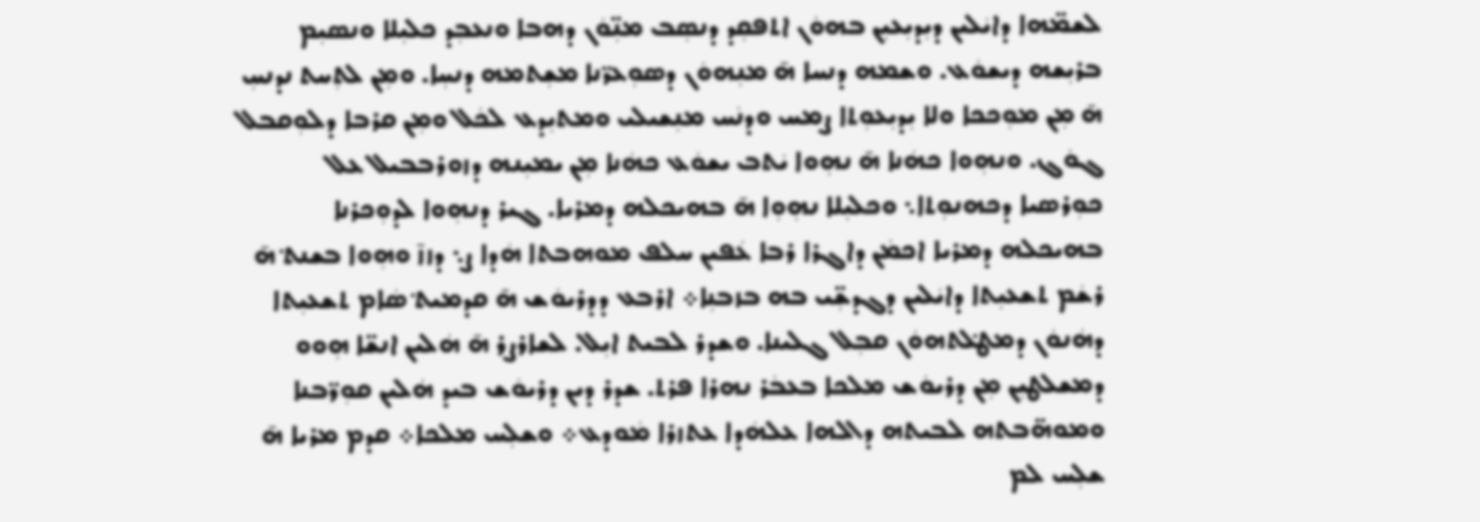ܠܫܡ̈ܗܐ ܕܐܝܿܠܝܢ ܕܝܼܕܝܼܥܝܼܢ ܒܗܘܿܢ ܐܬܦܩܼܕ ܕܢܣܼܒ ܡܢܼ̈ܘܿܢ ܕܗܒܐ ܘܢܥܒܼܕ ܟܠܝܼܠܐ ܘܢܣܝܼܡ ܒܪܝܼܫܗ ܕܝܫܘܿܥ. ܘܫܡܗ ܕܢܚܐ ܗ̄ ܡܢܼܗܘܿܢ ܕܣܘܼܥܪ̈ܢܐ ܡܫܼܬܡܗ ܕܢܚܼܐ. ܘܡܼܢ ܠܬܼܚܬ ܢܕܢܚܼ ܗ̄ ܡܼܢ ܡܘܼܟܟܐ ܘܠܐ ܝܼܕܝܼܥܘܼܬܐ ܨܡܚ ܘܕܢܿܚ ܡܢܼܫܝܠܝ ܘܡܬܝܼܕܥ ܠܟܿܠ ܘܡܼܢ ܩܪܒܐ ܕܠܘܼܩܒܠ ܓܘܿܓ. ܘܢܗܼܘܐ ܟܗܿܢܐ ܗ̄ ܢܗܼܘܐ ܝܿܬܒ ܝܫܘܿܥ ܟܗܿܢܐ ܡܼܢ ܝܡܝܼܢܗ ܕܙܘܪܒܒܝܠ ܥܠ ܟܘܼܪܣܝܐ ܕܟܗܢܘܼܬܐ܆ ܘܟܠܝܼܠܐ ܢܗܼܘܼܐ ܗ̄ ܒܗܝܟܠܗ ܕܡܪܝܐ. ܓܝܪ ܕܢܗܼܘܐ ܠܕܘܼܟܪܢܐ ܒܗܝܟܠܗ ܕܡܪܝܐ ܐܟܡܿܢ ܕܐܓܪܐ ܪܒܐ ܥܿܦܝܢ ܚܠܦ ܡܘܗܒܬܐ ܗܿܕܐ ܨ܆ ܕܙܙ̄ ܘܗܼܘܐ ܒܫܢܬ݀ ܗ̄ ܪܫܿܡ ܬܫܥܝܼܬܐ ܕܐܝܿܠܝܢ ܕܓܕܫܼ̈ܝ ܒܗ ܒܙܒܢܼܐ܀ ܐܪܒܥ ܕܕܪܝܘܿܫ ܗ̄ ܩܕܡܝܬ݀ ܣܿܐܡ ܬܫܥܝܼܬܐ ܕܗܿܢܘܿܢ ܕܡܛ݀ܠܬܗܘܿܢ ܩܒܼܠ ܓܠܝܢܐ. ܘܫܕܪ ܠܒܝܬ ܐܝܼܠ. ܠܫܐܪܨܪ ܗ̄ ܗܿܠܝܢ ܐܢܫ̈ܐ ܗܼܘܘ ܕܡܫܠܛܝܼܢ ܡܼܢ ܕܪܝܘܿܫ ܡܠܟܐ ܒܥܒܿܪ ܢܗܪܐ ܦܪܬ. ܫܕܪ ܕܝܢ ܕܪܝܘܿܫ ܒܝܕ ܗܿܠܝܢ ܩܘܼܪ̈ܒܢܐ ܘܡܘܗ̈ܒܬܗ ܠܒܝܬܗ ܕܐܠܗܐ ܥܠܗܿܕܐ ܥܬܙܪܐ ܡܿܘܕܥ܀ ܘܫܠܼܚ ܡܠܟܐ܀ ܩܕܡ ܡܪܝܐ ܗ̄ ܫܠܼܚ ܠܡ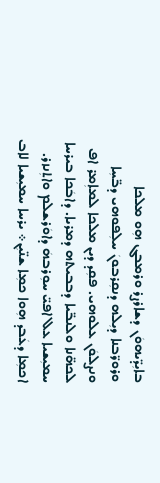ܒܐܝܼܕ̈ܝܗܘܿܢ ܕܫܐܪܨܪ ܘܪܡܒܓ ܗܼܘ ܡܠܟܐ
ܘܪܘܪ̈ܒܢܐ ܕܝܼܠܗ ܕܢܩܼܪܒܘܢܿ ܚܠܼܦܘܗܝ ܕܒ̈ܚܼܐ ܘܢܨܠܘܿܢ ܥܠܘܗܝ. ܦܩܼܕ ܕܝܢ ܡܠܟܐ ܠܡܐܼܡܪ ܐܦ ܠܟܗ̈ܢܐ ܘܠܢܒ̈ܝܐ ܕܒܒܝܬܗ ܕܡܪܝܐ. ܕܐܒܿܟܐ ܒܝܪܚܐ ܚܡܝܼܫܝܐ ܥܠ ܐܦܝ̈ ܚܘܼܪܒܗܿ ܕܐܘܿܪܫܠܡ ܘܐܬܼܢܙܪ. ܐܟܡܼܐ ܕܥܿܒܕ ܗܼܘܐ ܟܡܼܐ ܫܢ̈ܝܼܢ܀ ܝܪܚܐ ܚܡܝܼܫܝܐ ܠܐܒ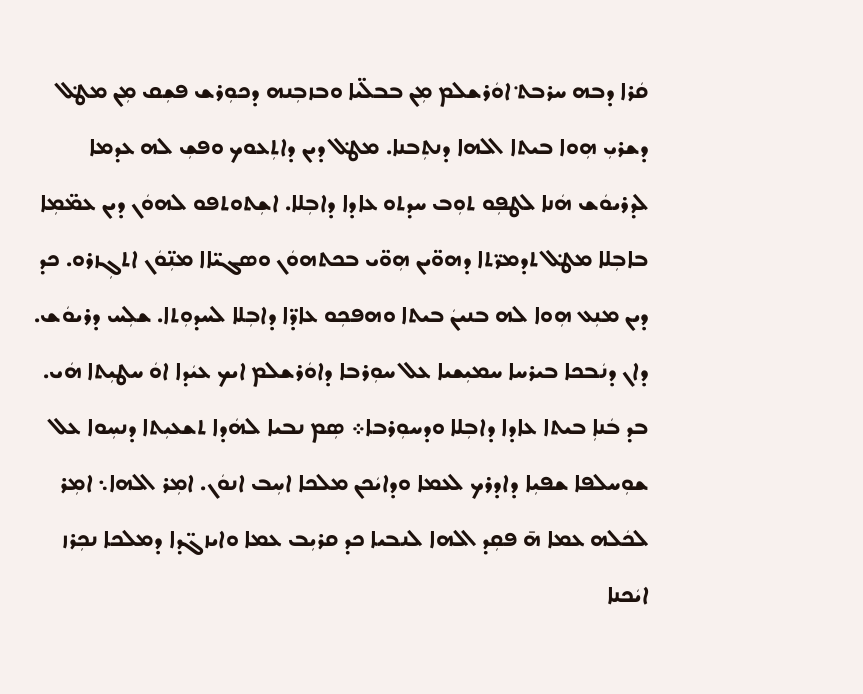ܩܿܪܐ ܕܒܗ ܚܪܒܬ݀ ܐܘܿܪܫܠܡ ܡܼܢ ܒܒܠ̈ܝܐ ܘܒܙܒܼܢܗ ܕܟܘܼܪܫ ܦܫܼܩ ܡܼܢ ܡܛ݀ܠ ܕܫܪܝܼ ܗܼܘܐ ܒܝܬܐ ܐܠܗܐ ܕܢܬܼܒܢܐ. ܡܛ݀ܠ ܕܝܢ ܕܐܬܼܥܘܟ ܘܦܫܼ ܠܗ ܥܕܡܐ ܠܕܪܝܘܿܫ ܗܿܢܐ ܠܛܦܼܘ ܬܘܼܒ ܚܕܬܘ ܥܐܕܐ ܕܐܒܼܠܐ. ܐܫܼܬܘܬܦܘ ܠܗܘܿܢ ܕܝܢ ܥܡ̈ܡܼܐ ܒܐܒܼܠܐ ܡܛ݀ܠ ܬܕܡܪ̈ܬܐ ܕܗܘ̈ܝܢ ܗܼܘ̈ܝ ܒܟܬܗܘܿܢ ܘܣܓܝ̈ܐܐ ܡܢܼ̈ܘܿܢ ܐܬܓܼܙܪܘ. ܟܕ ܕܝܢ ܡܢܼܥ ܗܼܘܐ ܠܗ ܒܢܝܢܿ ܒܝܬܐ ܘܗܦܟܼܘ ܥܐܕ̈ܐ ܕܐܒܼܠܐ ܠܚܕܘܼܬܐ. ܫܠܼܚ ܕܪܝܘܿܫ. ܕܐܢ ܕܢܿܒܟܐ ܒܝܪܚܐ ܚܡܝܼܫܝܐ ܥܠ ܚܘܼܪܒܐ ܕܐܘܿܪܫܠܡ ܐܝܟ ܥܝܿܕܐ ܐܘܿ ܚܛܝܼܬܐ ܗܿܝ. ܒܕ ܒܿܢܐܼ ܒܝܬܐ ܥܐܕܐ ܕܐܒܼܠܐ ܘܕܚܘܼܪܒܐ܀ ܣܼܡ ܢܒܝܐ ܠܗܿܕܐ ܬܫܥܝܼܬܐ ܕܢܚܼܘܐ ܥܠ ܫܘܼܚܠܦܐ ܫܦܝܼܐ ܕܐܕܪܟ ܠܥܡܐ ܘܕܐܝܿܟܢ ܡܠܟܐ ܐܚܼܒ ܐܢܘܿܢ. ܐܡܼܪ ܐܠܗܐ܆ ܐܡܼܪ ܠܟܿܠܗ ܥܡܐ ܗ̄ ܦܩܼܕ ܐܠܗܐ ܠܢܒܝܐ ܟܕ ܩܪܝܼܒ ܥܡܐ ܘܐܝܙܓ̈ܕܐ ܕܡܠܟܐ ܢܟܼܪܙ ܐܝܿܟܢܐ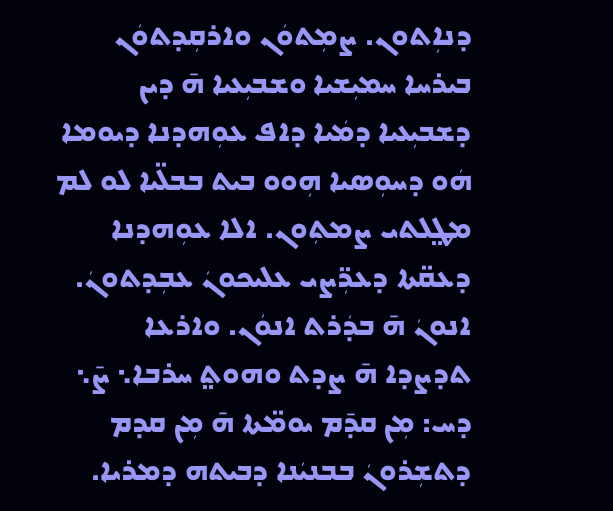ܕܢܐܼܬܘܢ. ܨܡܼܬܘܿܢ ܘܐܪܩܼܕܬܘܿܢ ܒܝܪܚܐ ܚܡܝܼܫܝܐ ܘܫܒܝܼܥܝܐ ܗ̄ ܕܝܢ ܕܫܒܝܼܥܝܐ ܕܡܿܝܐ ܕܐܦ ܥܘܼܗܕܢܐ ܕܝܘܡܐ ܗܿܘ ܕܚܘܼܣܝܐ ܗܼܘܘ ܒܝܬ ܒܒܠ̈ܝܐ ܠܘ ܠܡ ܡܛ݀ܠܬܝ ܨܡܬܼܘܢ. ܐܠܐ ܥܘܼܗܕܢܐ ܕܥܩ̈ܬܐ ܕܥܪܼ̈ܨܝ ܥܠܝܟܘܢܿ ܥܒܼܕܬܘܢܿ. ܐܢܘܢܿ ܗ̄ ܒܕܿܪܬ ܐܢܘܿܢ. ܘܐܪܥܐ ܬܕܨܕܐ ܗ̄ ܨܕܬ ܘܗܘܬ݀ ܚܪܒܐ܆ ܨ̄܆ ܕܚ: ܡܼܢ ܩܕ̄ܡ ܝܘܡ̈ܬܐ ܗ̄ ܡܼܢ ܩܕܡ ܕܬܫܼܪܘܢܿ ܒܒܢܝܿܢܐ ܕܒܝܬܗ ܕܡܪܝܐ.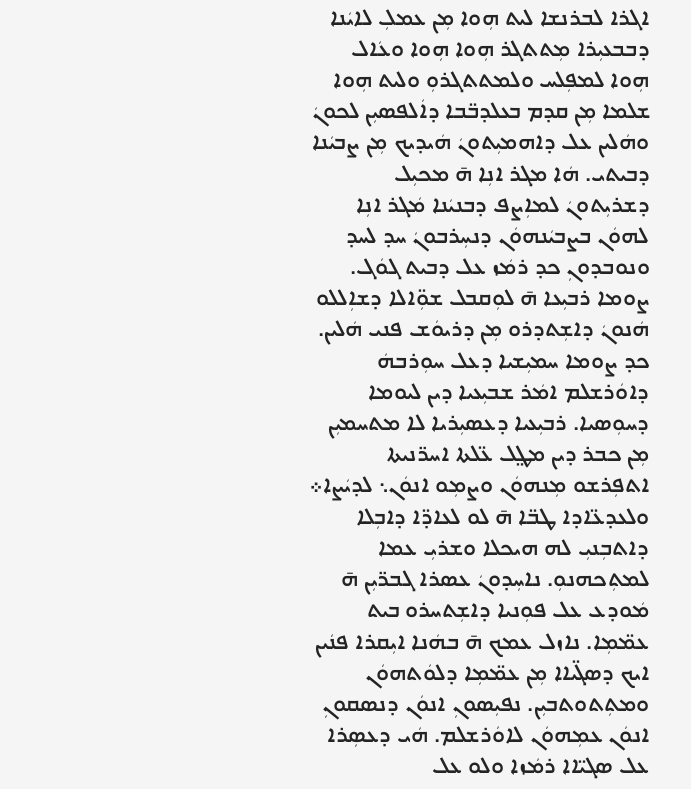ܐܓܪܐ ܠܒܪܢܫܐ ܠܝܬ ܗܼܘܐ ܡܼܢ ܥܡܠܼ ܠܐܝܿܢܐ ܕܒܒܥܝܼܪܐ ܡܼܬܬܓܪ ܗܼܘܐ ܗܼܘܐ ܘܥܿܐܠ ܗܼܘܐ ܠܡܦܼܠܚ ܘܠܡܬܬܓܪܘܼ ܘܠܝܬ ܗܼܘܐ ܫܠܡܐ ܡܼܢ ܩܕܡ ܒܥܠܕܒ̈ܒܐ ܕܐܿܠܦܣܝܼܢ ܠܟܘܢܿ ܘܗܿܠܝܢ ܥܠ ܕܐܗܡܝܼܬܘܢܿ ܗܿܝܕܝܟ ܡܼܢ ܨܒܝܿܢܐ ܕܒܝܬܝ. ܗܿܐ ܡܓܪ ܐܢܼܐ ܗ̄ ܡܟܝܼܠ ܕܫܪܝܼܬܘܢܿ ܠܡܐܼܨܦ ܕܒܢܝܿܢܐ ܡܿܓܪ ܐܢܼܐ ܠܗܘܿܢ ܒܨܒܝܿܢܗܘܿܢ ܕܢܚܼܪܒܘܢܿ ܚܕ ܠܚܕ ܘܢܘܒܕܘܢܼ ܟܕ ܪܡܿܙ ܥܠ ܕܒܝܬ ܓܘܿܓ. ܨܘܡܐ ܪܒܝܼܥܐ ܗ̄ ܠܘܼܩܒܠ ܫܘܼ̈ܐܠܐ ܕܫܐܼܠܠܘ ܗܿܢܘܢܿ ܕܐܫܼܬܕܪܘ ܡܼܢ ܕܪܝܘܿܫ ܦܢܝ ܗܿܠܝܢ. ܟܕ ܨܘܡܐ ܚܡܝܼܫܝܐ ܕܥܠ ܚܘܼܪܒܗܿ ܕܐܘܿܪܫܠܡ ܐܡܿܪ ܫܒܝܼܥܝܐ ܕܝܢ ܠܝܘܡܐ ܕܚܘܼܣܝܐ. ܪܒܝܼܥܝܐ ܕܥܣܝܼܪܝܐ ܠܐ ܡܬܚܡܝܼܢ ܡܼܢ ܟܒܪ ܕܝܢ ܡܛ݀ܠ ܥ̈ܠܬܐ ܐܚܪ̈ܢܝܬܐ ܐܬܦܼܪܫܘ ܡܼܢܗܘܿܢ ܘܨܡܼܘ ܐܢܘܿܢ܆ ܠܕܝܿܨܐ܀ ܘܠܥܕܥ̈ܐܕܐ ܛܒ̈ܐ ܗ̄ ܠܘ ܠܥܐܕ̈ܐ ܕܐܒܼܠܐ ܕܐܬܒܼܢܝܼ ܠܗ ܗܝܟܠܐ ܘܫܪܝܼ ܥܡܐ ܠܡܬܼܟܗܢܘܼ. ܢܐܚܼܕܘܢܿ ܥܣܪܐ ܓܒܪ̈ܝܼܢ ܗ̄ ܡܿܘܕܥ ܥܠ ܦܘܼܢܝܐ ܕܐܫܼܬܚܪܘ ܒܝܬ ܥܡ̈ܡܼܐ. ܢܐܙܠ ܥܡܟ ܗ̄ ܒܗܿܢܐ ܐܝܼܩܪܐ ܦܢܿܝܢ ܐܝܟ ܕܣܓ̈ܝܐܐ ܡܼܢ ܥܡ̈ܡܼܐ ܕܠܘܿܬܗܘܿܢ
ܘܡܬܼܬܘܬܒܝܼܢ. ܢܦܝܼܣܘܢܼ ܐܢܘܿܢ ܕܢܣܩܘܢܼ ܐܢܘܿܢ ܥܡܼܗܘܿܢ ܠܐܘܿܪܫܠܡ. ܗܿܝ ܕܥܣܼܪܐ ܥܠ ܣܓܝ̈ܐܐ ܪܡܿܙܐ ܘܠܘ ܥܠ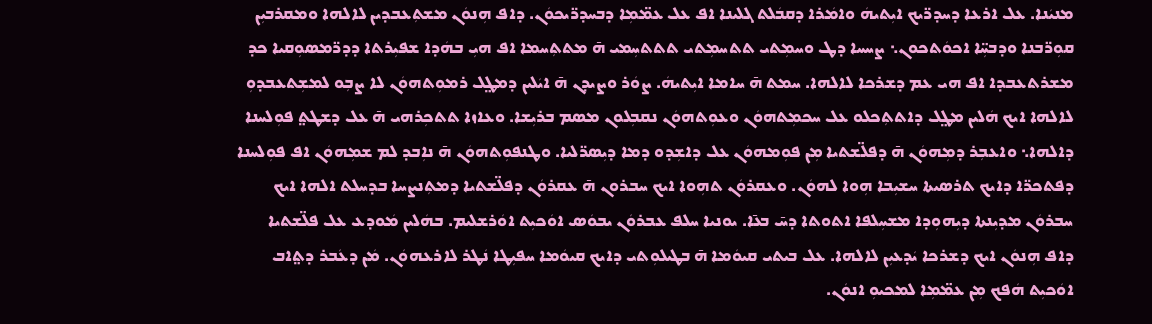ܡܢܝܿܢܐ. ܥܠ ܐܪܥܐ ܕܚܕܪ̈ܝܟ ܐܝܼܬܝܗܿ ܘܐܡܿܪܐ ܕܩܒܿܠܬ ܓܠܝܢܐ ܐܦ ܥܠ ܥܡ̈ܡܼܐ ܕܒܚܕܪ̈ܝܟܘܿܢ. ܕܐܦ ܗܼܢܘܿܢ ܡܫܬܼܥܒܕܝܢ ܠܐܠܗܐ ܘܡܩܪܒܝܼܢ ܩܘܼܪ̈ܒܢܐ ܘܕܒܚܼ̈ܐ ܐܟܘܿܬܟܘܢ܆ ܨܚܚܐ ܕܛ ܘܚܡܼܬܝ ܬܬܚܡܼܬܝ ܬܬܬܚܼܡܝ ܗ̄ ܡܬܬܼܚܡܐ ܐܦ ܗܝܼ ܒܗܿܕܐ ܫܦܝܼܪܬܐ ܕܕܪ̈ܡܣܘܼܩܝܐ ܟܕ ܡܫܪܬܥܒܕܐ ܐܦ ܗܝ ܥܡ ܕܫܪܟܐ ܠܐܠܗܐ. ܚܡܬ ܗ̄ ܚܐܡܐ ܐܝܼܬܝܗܿ. ܨܘܿܪ ܘܨܝܕܢ ܗ̄ ܐܝܿܠܝܢ ܕܡܛ݀ܠ ܪܡܘܼܬܗܘܿܢ ܠܐ ܨܒܼܘ ܠܡܫܼܬܥܒܕܘܼ ܠܐܠܗܐ ܐܝܟ ܗܿܠܝܢ ܡܛ݀ܠ ܕܐܬܬܼܟܠܘ ܥܠ ܚܟܡܼܬܗܘܿܢ ܘܥܘܼܬܗܘܿܢ ܢܩܒܼܠܘܢ ܡܣܡ ܒܪܝܼܫܐ. ܘܥܐܙܐ ܬܬܟܼܪܗܝ ܗ̄ ܥܠ ܕܫܛܬ݀ ܦܘܼܠܚܢܐ ܕܐܠܗܐ܆ ܘܐܥܒܼܪ ܕܡܼܗܘܿܢ ܗ̄ ܕܦܠ̈ܫܬܝܐ ܡܼܢ ܦܘܼܡܗܘܿܢ ܥܠ ܕܐܫܼܕܘ ܕܡܐ ܕܝܼܣܪ̈ܠܝܐ. ܘܛܢܦܘܼܬܗܘܿܢ ܗ̄ ܢܐܼܒܕ ܠܡ ܫܡܼܗܘܿܢ ܐܦ ܦܘܼܠܚܢܐ ܕܦܬܟܪ̈ܐ ܕܐܝܟ ܬܪܣܝܬܐ ܚܫܝܼܒܐ ܗܼܘܐ ܠܗܘܿܢ. ܘܥܩܪܘܿܢ ܬܗܼܘܐ ܐܝܟ ܚܒܪܘܢ ܗ̄ ܥܩܪܘܿܢ ܕܦܠ̈ܫܬܝܐ ܕܡܬܼܢܨܚܐ ܒܕܚܠܬ ܐܠܗܐ ܐܝܟ ܚܒܪܘܿܢ ܡܕܝܼܢܬܐ ܕܝܼܗܘܼܕܐ ܡܫܚܼܠܦܐ ܐܬܘܬܐ ܕܚ̄ ܒܥ̄ܐ. ܝܘܢܝܐ ܚܠܦ ܥܒܪܘܿܢ ܝܒܘܿܣ ܐܘܿܟܝܼܬ ܐܘܿܪܫܠܝܡ. ܒܗܿܠܝܢ ܡܿܘܕܥ ܥܠ ܦܠ̈ܫܬܝܐ ܕܐܦ ܗܼܢܘܿܢ ܐܝܟ ܕܫܪܟܐ ܝܿܕܥܝܼܢ ܠܐܠܗܐ. ܥܠ ܒܝܬܝ ܩܝܘܿܡܐ ܗ̄ ܒܛܝܠܘܼܬܝ ܕܐܝܟ ܩܝܘܿܡܐ ܚܦܝܼܛܐ ܢܿܛܪ ܠܐܪܥܗܘܿܢ. ܡܿܢ ܕܥܿܒܪ ܕܬ݀ܐܒ ܐܘܿܟܝܼܬ ܗܿܦܟ ܡܼܢ ܥܡ̈ܡܼܐ ܠܡܟܝܘܼ ܐܢܘܿܢ.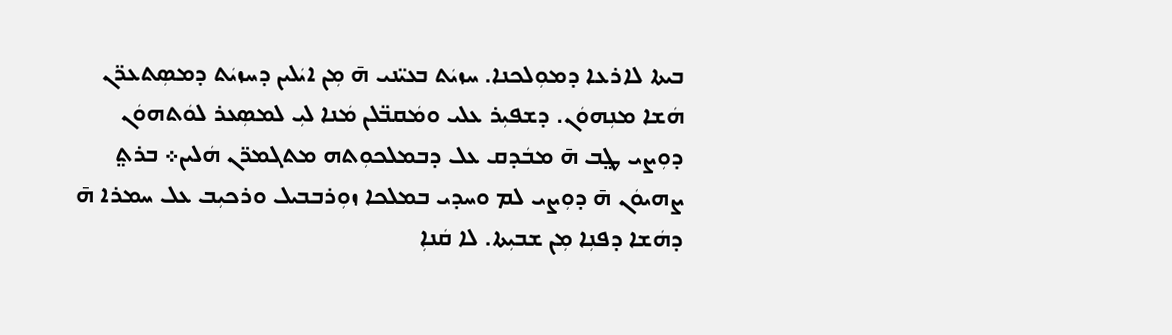ܒܝܬܐ ܠܐܪܥܐ ܕܡܘܼܠܟܢܐ. ܚܙܝܿܬ ܒܥܝ̈ܢܝ ܗ̄ ܡܼܢ ܐܝܿܠܝܢ ܕܚܙܝܿܬ ܕܡܣܼܬܥܪ̈ܢ ܗܿܫܐ ܡܢܼܗܘܿܢ. ܕܫܦܝܼܪ ܥܠܝ ܘܡܿܩܒ̈ܠܢ ܡܿܢܐ ܠܝܼ ܠܡܣܼܥܪ ܠܘܿܬܗܘܿܢ ܕܘܼܨܝ ܛ݀ܒ ܗ̄ ܡܒܿܕܩ ܥܠ ܕܒܡܠܟܘܼܬܗ ܡܬܓܡܪ̈ܢ ܗܿܠܝܢ܀ ܒܪܬ݀ ܨܗܝܘܿܢ ܗ̄ ܕܘܼܨܝ ܠܡ ܘܚܕܝ ܒܡܠܟܐ ܙܘܼܪܒܒܝܠ ܘܪܟܝܼܒ ܥܠ ܚܡܪܐ ܗ̄ ܕܗܿܫܐ ܕܦܢܼܐ ܡܼܢ ܫܒܝܼܬܐ. ܠܐ ܩܿܢܐܼ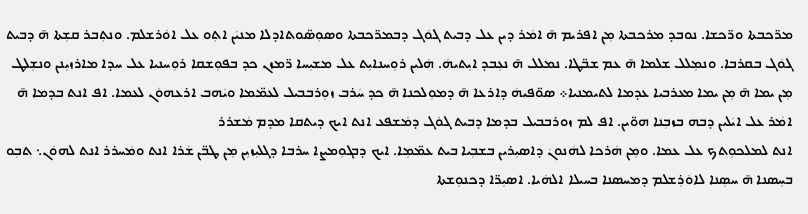ܡܪ̈ܟܒܬܐ ܘܪ̈ܟܫܐ. ܢܘܒܕ ܡܪܟܒܬܐ ܡܼܢ ܐܦܪܝܡ ܗ̄ ܐܡܿܪ ܕܝܢ ܥܠ ܕܒܝܬ ܓܘܿܓ ܕܒܡܪ̈ܟܒܬܐ ܘܣܘܼܣ̈ܘܬܐܕܠܐ ܡܢܝܿܢ ܐܬܼܘ ܥܠ ܐܘܿܪܫܠܡ. ܘܢܬܼܒܪ ܩܫܼܬܐ ܗ̄ ܕܒܝܬ ܓܘܿܓ ܒܩܪܒܐ. ܘܢܡܼܠܠ ܫܠܡܐ ܗ̄ ܥܡ ܫܒ̈ܛܐ. ܢܡܠܠ ܗ̄ ܢܥܼܒܕ ܐܝܼܬܝܗܿ. ܗܿܠܝܢ ܪܘܼܚܢܐܝܼܬ ܥܠ ܡܫܝܼܚܐ ܪ̈ܡܙܢ ܟܕ ܒܦܘܼܫܩܐ ܪܘܼܚܢܝܐ ܥܠ ܚܕܐ ܡܐܪܙܝܼܢܢ ܘܢܫܼܠܛ ܡܼܢ ܝܡܐ ܗ̄ ܡܼܢ ܝܡܐ ܡܥܪܒܝܐ ܥܕܡܐ ܠܬܝܡܢܝܐ܀ ܣܘ̈ܦܝܗܿ ܕܐܪܥܐ ܗ̄ ܕܡܘܼܠܟܢܐ ܗ̄ ܟܕ ܚܿܪܒ ܙܘܼܪܒܒܝܠ ܠܥܡ̈ܡܐ ܘܝܿܗܒ ܐܪܥܗܘܿܢ ܠܥܡܐ. ܐܦ ܐܢܬ ܒܕܡܐ ܗ̄ ܐܡܿܪ ܥܠ ܐܝܿܠܝܢ ܕܒܗ ܒܙܒܼܢܐ ܗܘ̈ܝܢ. ܐܦ ܠܡ ܙܘܪܒܒܝܠ ܒܕܡܐ ܕܒܝܬ ܓܘܿܓ ܕܡܿܫܦܥ ܐܢܬ ܐܝܟ ܕܝܬܩܐ ܡܕܡ ܡܿܫܪܪ
ܐܢܬ ܠܡܠܟܘܼܬܟ ܥܠ ܥܡܐ. ܘܡܼܢ ܗܿܪܟܐ ܠܗܿܢܘܢܿ ܕܐܣܝܼܪܝܢ ܒܫܒܼܝܐ ܒܝܬ ܥܡ̈ܡܼܐ. ܐܝܟ ܕܒܓܘܼܡܨܐ ܚܪܒܐ ܕܓܠܝܼܙܝܼܢ ܡܼܢ ܛܒ̈ܢ ܫܿܪܐ ܐܢܬ ܘܡܿܚܪܪ ܐܢܬ ܠܗܘܿܢ܆ ܬܒܼܘ ܒܚܼܣܢܐ ܗ̄ ܚܣܼܢܐ ܠܐܘܿܪܼܫܠܡ ܕܡܚܣܢܐ ܒܚܝܠܐ ܐܠܗܿܝܐ. ܐܣܝܼܪ̈ܐ ܕܟܢܘܼܫܬܐ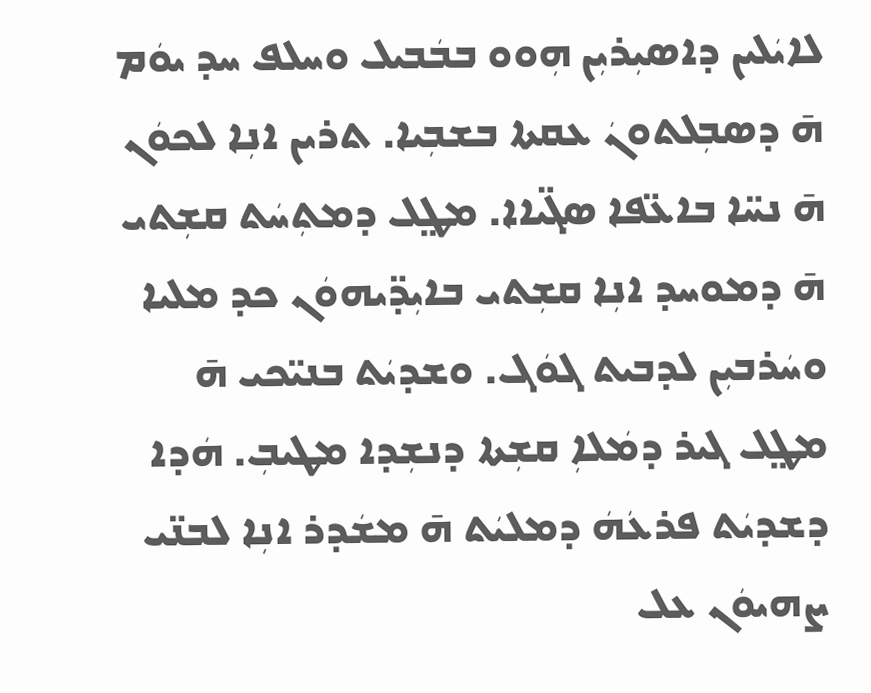ܠܐܝܿܠܝܢ ܕܐܣܝܼܪܝܼܢ ܗܼܘܘ ܒܒܿܒܝܠ ܘܚܠܦ ܚܕ ܝܘܿܡ ܗ̄ ܕܣܒܼܠܬܘܢܿ ܥܩܬܐ ܒܫܒܼܝܐ. ܬܪܝܢ ܐܢܼܐ ܠܟܘܿܢ ܗ̄ ܢܚ̈ܐ ܒܐܥ̈ܦܐ ܣܓ̈ܝܐܐ. ܡܛ݀ܠ ܕܡܬܼܚܿܬ ܩܫܼܬܝ ܗ̄ ܕܡܘܚܕ ܐܢܼܐ ܩܫܼܬܝ ܒܐܝܼܕ̈ܝܗܘܿܢ ܟܕ ܡܠܝܐ ܘܚܿܪܒܝܼܢ ܠܕܒܝܬ ܓܘܿܓ. ܘܫܕܝܿܬ ܒܢܝ̈ܟܝ ܗ̄ ܡܛ݀ܠ ܓܝܪ ܕܡܿܠܐܼ ܩܫܼܬܐ ܕܢܫܼܕܐ ܡܛܝܒܼ. ܗܿܕܐ ܕܫܕܝܿܬ ܦܪܥܿܗܿ ܕܡܠܝܿܬ ܗ̄ ܡܫܿܕܪ ܐܢܼܐ ܠܒܢ̈ܝ ܨܗܝܘܿܢ ܥܠ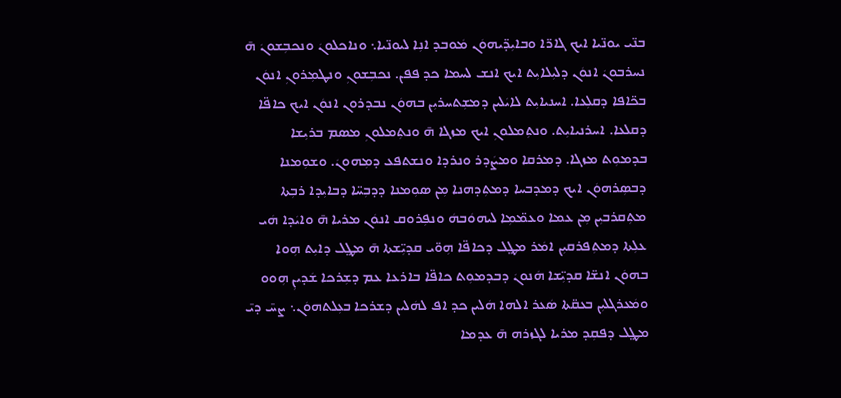ܒܢ̈ܝ ܝܘܢ̈ܝܐ ܐܝܟ ܓܐܪ̈ܐ ܘܒܐܝܼܕ̈ܝܗܘܿܢ ܡܿܘܒܕ ܐܢܼܐ ܠܝܘܢ̈ܝܐ܆ ܘܢܐܟܠܘܢܿ ܘܢܟܒܼܫܘܢܿ ܗ̄ ܢܚܪܒܘܢܿ ܐܢܘܿܢ ܕܠܝܼܠܐܝܼܬ ܐܝܟ ܐܢܫ ܠܚܡܐ ܟܕ ܦܦܢ. ܢܟܒܼܫܘܢܼ ܘܢܛܡܼܪܘܢܼ ܐܢܘܿܢ ܒܟ̈ܐܦܐ ܕܩܠܼܥܐ. ܐܚܢܝܐܝܼܬ ܠܐܝܿܠܝܢ ܕܡܫܼܬܚܪܝܼܢ ܒܗܘܿܢ ܢܒܕܪܘܢ ܐܢܘܿܢ ܐܝܟ ܟܐܦ̈ܐ ܕܩܠܥܐ. ܐܚܪܢܝܐܝܼܬ. ܘܢܬܼܡܠܘܢܼ ܐܝܟ ܡܙܓܐ ܗ̄ ܘܢܬܼܡܠܘܢܼ ܡܣܡ ܒܪܝܼܫܐ ܒܕܡܘܼܬ ܡܙܓܐ. ܕܡܪܩܐ ܘܡܨܿܕܪ ܘܢܪܕܐ ܘܢܫܬܦܥ ܕܡܼܗܘܢܿ. ܘܫܘܼܡܢܐ ܕܒܣܼܪܗܘܿܢ ܐܝܟ ܕܡܕܒܚܐ ܕܡܬܼܕܗܢܐ ܡܼܢ ܣܘܼܡܢܐ ܕܕܒܼܚ̈ܐ ܕܒܐܝܼܕܐ ܪܒܼܬܐ ܡܬܼܩܪܒܝܼܢ ܡܼܢ ܥܡܐ ܘܥܡ̈ܡܼܐ ܠܝܗܘܿܒܗܿ ܘܢܦܼܪܘܩ ܐܢܘܿܢ ܡܪܝܐ ܗ̄ ܘܐܝܿܕܐ ܗܿܝ ܥܠܼܬܐ ܕܡܬܼܦܪܩܝܼܢ ܐܡܿܪ ܡܛ݀ܠ ܕܟܐܦ̈ܐ ܗܼܘ̈ܝ ܩܕܝܼ̈ܫܬܐ ܗ̄ ܡܛ݀ܠ ܕܐܝܼܬ ܗܼܘܐ ܒܗܘܿܢ ܐܢܫ̈ܐ ܩܕܝܼ̈ܫܐ ܗܿܢܘܢܿ ܕܒܕܡܘܼܬ ܟܐܦ̈ܐ ܒܐܪܥܐ ܥܡ ܕܫܼܪܟܐ ܫܿܕܝܢܼ ܗܼܘܘ ܘܡܿܥܪܓܠܝܼܢ ܒܥܩ̈ܬܐ ܣܿܥܪ ܐܠܗܐ ܗܿܠܝܢ ܟܕ ܐܦ ܠܗܿܠܝܢ ܕܫܪܟܐ ܒܥܼܠܬܗܘܿܢ܆ ܨܚ̄ ܕܝ̄ ܡܛ݀ܠ ܕܦܩܼܕ ܡܪܝܐ ܠܓܙܪܗ ܗ̄ ܥܕܡܐ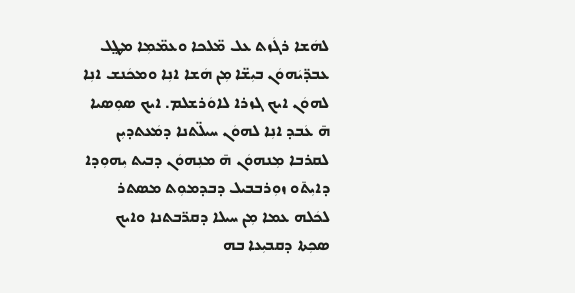ܠܗܿܫܐ ܪܓܿܙܬ ܥܠ ܡ̈ܠܟܐ ܘܥܡ̈ܡܼܐ ܡܛ݀ܠ ܥܒܕ̈ܝܿܗܘܿܢ ܒܝܼܫ̈ܐ ܡܼܢ ܗܿܫܐ ܐܢܼܐ ܘܡܟܿܢܫ ܐܢܼܐ ܠܗܘܿܢ ܐܝܟ ܓܙܪܐ ܠܐܘܿܪܫܠܡ. ܐܝܟ ܣܘܼܣܝܐ ܗ̄ ܥܿܒܕ ܐܢܼܐ ܠܗܘܿܢ ܚܝܠ̈ܬܢܐ ܕܡܿܥܬܕܝܼܢ ܠܩܪܒܐ ܡܼܢܗܘܿܢ ܗ̄ ܡܢܼܗܘܿܢ ܕܒܝܬ ܝܼܗܘܼܕܐ ܕܐܝܼܬ̄ܘ ܙܘܼܪܒܒܝܠ ܕܒܕܡܘܼܬ ܡܣܬܪ ܠܟܿܠܗ ܥܡܐ ܡܼܢ ܚܝܠܐ ܕܩܪ̈ܒܬܢܐ ܘܐܝܟ ܣܟܼܬܐ ܕܩܒܝܼܥܐ ܒܗ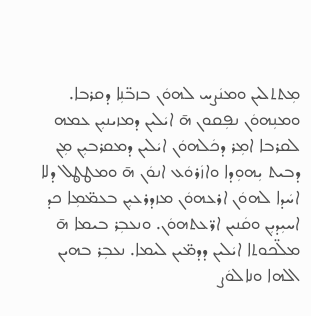ܡܼܬܬܠܝܢ ܘܡܢܿܨܚ ܠܗܘܿܢ ܒܙܒ̈ܢܼܐ ܕܩܪܒܐ. ܘܡܢܼܗܘܿܢ ܢܦܼܩܘܢ ܗ̄ ܐܝܿܠܝܢ ܕܡܙܝܢܝܼܢ ܥܡܗ ܠܩܪܒܐ ܐܡܼܪ ܕܟܿܠܗܘܿܢ ܐܝܿܠܝܢ ܕܡܩܪܒܝܼܢ ܡܼܢ ܕܒܝܬ ܝܼܗܘܼܕܐ ܘܐܙܿܪܘܿܥ ܐܢܘܿܢ ܗ̄ ܘܡܛܜܠ ܕܠܐ ܐܚܿܕܐ ܠܗܘܿܢ ܐܪܥܗܘܿܢ ܡܙܕܪܥܝܼܢ ܒܥܡ̈ܡܼܐ ܟܕ ܐܚܝܼܕܝܼܢ ܘܩܿܢܝܢ ܐܪ̈ܥܬܗܘܿܢ. ܘܢܥܒܼܪ ܒܝܡܐ ܗ̄ ܡܠ̈ܟܘܬܐ ܐܝܿܠܝܢ ܕܕܡ̈ܝܢ ܠܝܡܐ. ܢܥܒܼܪ ܒܗܝܢ ܐܠܗܐ ܘܢܐܠܘܿܨ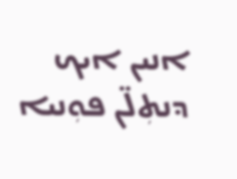ܐܢܝܢ ܐܝܟ ܕܢܬܼܠ̈ܢ ܦܘܼܢܝܐ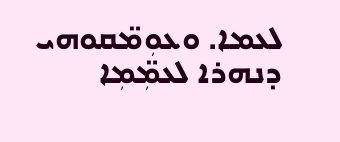ܠܥܡܐ. ܘܥܘܼܡ̈ܩܘܗܝ ܕܢܗܪܐ ܠܥܡܼ̈ܡܼܐ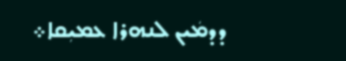ܕܕܡܿܝܢ ܠܢܗܪܐ ܥܡܝܼܩܐ܀